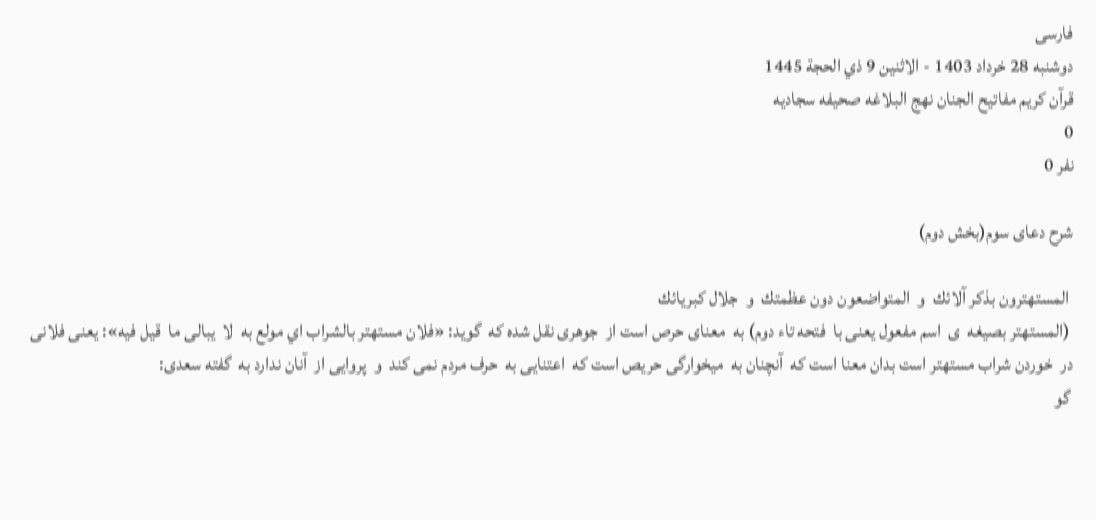فارسی
دوشنبه 28 خرداد 1403 - الاثنين 9 ذي الحجة 1445
قرآن کریم مفاتیح الجنان نهج البلاغه صحیفه سجادیه
0
نفر 0

شرح دعای سوم(بخش دوم)

 المستهترون بذكر آلائك  ‌و‌  المتواضعون دون عظمتك  ‌و‌  جلال كبريائك
 (المستهتر بصيغه  ‌ى‌  اسم مفعول يعنى با‌  فتحه تاء دوم) به‌  معناى حرص است از‌  جوهرى نقل شده كه‌  گويد: «فلان مستهتر بالشراب اي‌ مولع به‌  لا‌  يبالى ما‌  قيل فيه»: يعنى فلانى در‌  خوردن شراب مستهتر است بدان معنا است كه‌  آنچنان به‌  ميخوارگى حريص است كه‌  اعتنايى به‌  حرف مردم نمى كند  ‌و‌  پروايى از‌  آنان ندارد به‌  گفته سعدى:
 گو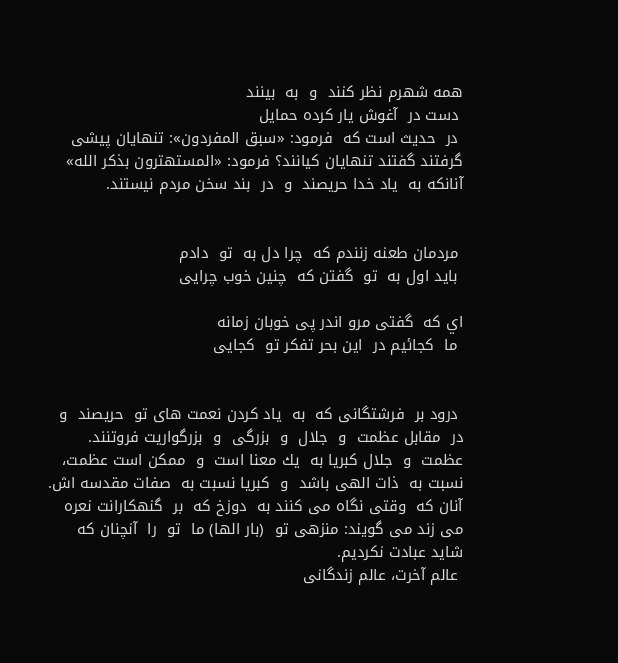همه شهرم نظر كنند  ‌و‌  به‌  بينند
 دست در‌  آغوش يار كرده حمايل
 در‌  حديث است كه‌  فرمود: «سبق المفردون»: تنهايان پيشى گرفتند گفتند تنهايان كيانند؟ فرمود: «المستهترون بذكر الله» آنانكه به‌  ياد خدا حريصند  ‌و‌  در‌  بند سخن مردم نيستند.


 مردمان طعنه زنندم كه‌  چرا دل به‌  تو‌  دادم
 بايد اول به‌  تو‌  گفتن كه‌  چنين خوب چرايى

اي‌ كه‌  گفتى مرو اندر پى خوبان زمانه
 ما‌  كجائيم در‌  اين بحر تفكر تو‌  كجايى


 درود بر‌  فرشتگانى كه‌  به‌  ياد كردن نعمت هاى تو‌  حريصند  ‌و‌  در‌  مقابل عظمت  ‌و‌  جلال  ‌و‌  بزرگى  ‌و‌  بزرگواريت فروتنند. عظمت  ‌و‌  جلال كبريا به‌  يك معنا است  ‌و‌  ممكن است عظمت، نسبت به‌  ذات الهى باشد  ‌و‌  كبريا نسبت به‌  صفات مقدسه اش. آنان كه‌  وقتى نگاه مى‌ كنند به‌  دوزخ كه‌  بر‌  گنهكارانت نعره مى‌ زند مى‌ گويند: منزهى تو‌  (بار الها) ما‌  تو‌  را‌  آنچنان كه‌  شايد عبادت نكرديم.
 عالم آخرت، عالم زندگانى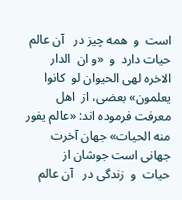است  ‌و‌  همه چيز در‌   ‌آن عالم حيات دارد  ‌و‌  «و ان‌  الدار الاخره لهى الحيوان لو‌  كانوا يعلمون» بعضى، از‌  اهل معرفت فرموده اند: «عالم يفور منه الحيات» جهان آخرت جهانى است جوشان از‌  حيات  ‌و‌  زندگى در‌   ‌آن عالم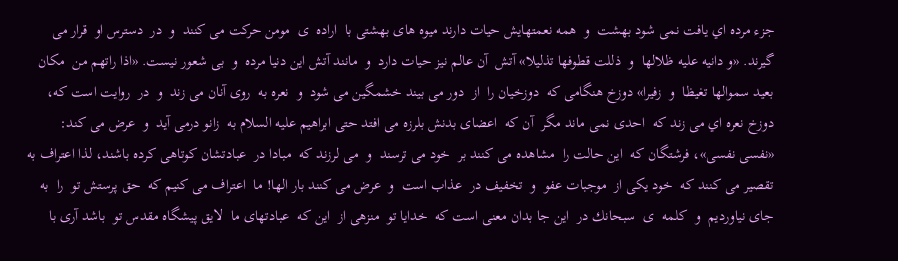جزء مرده اي‌ يافت نمى شود بهشت  ‌و‌  همه نعمتهايش حيات دارند ميوه هاى بهشتى با‌  اراده  ‌ى‌  مومن حركت مى‌ كنند  ‌و‌  در‌  دسترس او‌  قرار مى‌ گيرند. «و دانيه عليه ظلالها  ‌و‌  ذللت قطوفها تذليلا» آتش  ‌آن عالم نيز حيات دارد  ‌و‌  مانند آتش اين دنيا مرده  ‌و‌  بى شعور نيست. «اذا راتهم من‌  مكان بعيد سموالها تغيظا  ‌و‌  زفيرا» دوزخ هنگامى كه‌  دوزخيان را‌  از‌  دور مى‌ بيند خشمگين مى‌ شود  ‌و‌  نعره به‌  روى آنان مى‌ زند  ‌و‌  در‌  روايت است كه، دوزخ نعره اي‌ مى‌ زند كه‌  احدى نمى ماند مگر  ‌آن كه‌  اعضاى بدنش بلرزه مى‌ افتد حتى ابراهيم عليه السلام به‌  زانو درمى آيد  ‌و‌  عرض مى‌ كند: «نفسى نفسى»، فرشتگان كه‌  اين حالت را‌  مشاهده مى‌ كنند بر‌  خود مى‌ ترسند  ‌و‌  مى‌ لرزند كه‌  مبادا در‌  عبادتشان كوتاهى كرده باشند، لذا اعتراف به‌  تقصير مى‌ كنند كه‌  خود يكى از‌  موجبات عفو  ‌و‌  تخفيف در‌  عذاب است  ‌و‌  عرض مى‌ كنند بار الها! ما‌  اعتراف مى‌ كنيم كه‌  حق پرستش تو‌  را‌  به‌  جاى نياورديم  ‌و‌  كلمه  ‌ى‌  سبحانك در‌  اين جا بدان معنى است كه‌  خدايا تو‌  منزهى از‌  اين كه‌  عبادتهاى ما‌  لايق پيشگاه مقدس تو‌  باشد آرى با‌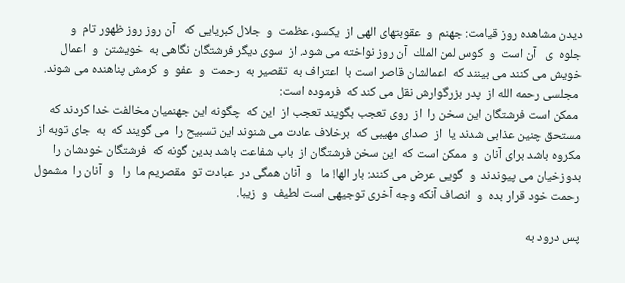ديدن مشاهده روز قيامت: جهنم  ‌و‌  عقوبتهاى الهى از‌  يكسو، عظمت  ‌و‌  جلال كبريايى كه‌   ‌آن روز روز ظهور تام  ‌و‌  جلوه  ‌ى‌   ‌آن است  ‌و‌  كوس لمن الملك  ‌آن روز نواخته مى‌ شود. از‌  سوى ديگر فرشتگان نگاهى به‌  خويشتن  ‌و‌  اعمال خويش مى‌ كنند مى‌ بينند كه‌  اعمالشان قاصر است با‌  اعتراف به‌  تقصير به‌  رحمت  ‌و‌  عفو  ‌و‌  كرمش پناهنده مى‌ شوند.
 مجلسى رحمه الله از‌  پدر بزرگوارش نقل مى‌ كند كه‌  فرموده است:
 ممكن است فرشتگان اين سخن را‌  از‌  روى تعجب بگويند تعجب از‌  اين كه‌  چگونه اين جهنميان مخالفت خدا كردند كه‌  مستحق چنين عذابى شدند يا‌  از‌  صداى مهيبى كه‌  برخلاف عادت مى‌ شنوند اين تسبيح را‌  مى‌ گويند كه‌  به‌  جاى توبه از‌  مكروه باشد براى آنان  ‌و‌  ممكن است كه‌  اين سخن فرشتگان از‌  باب شفاعت باشد بدين گونه كه‌  فرشتگان خودشان را‌  بدوزخيان مى‌ پيوندند  ‌و‌  گويى عرض مى‌ كنند: بار الها! ما‌   ‌و‌  آنان همگى در‌  عبادت تو‌  مقصريم ما‌  را‌   ‌و‌  آنان را‌  مشمول رحمت خود قرار بده  ‌و‌  انصاف آنكه وجه آخرى توجيهى است لطيف  ‌و‌  زيبا.

پس‌ درود به‌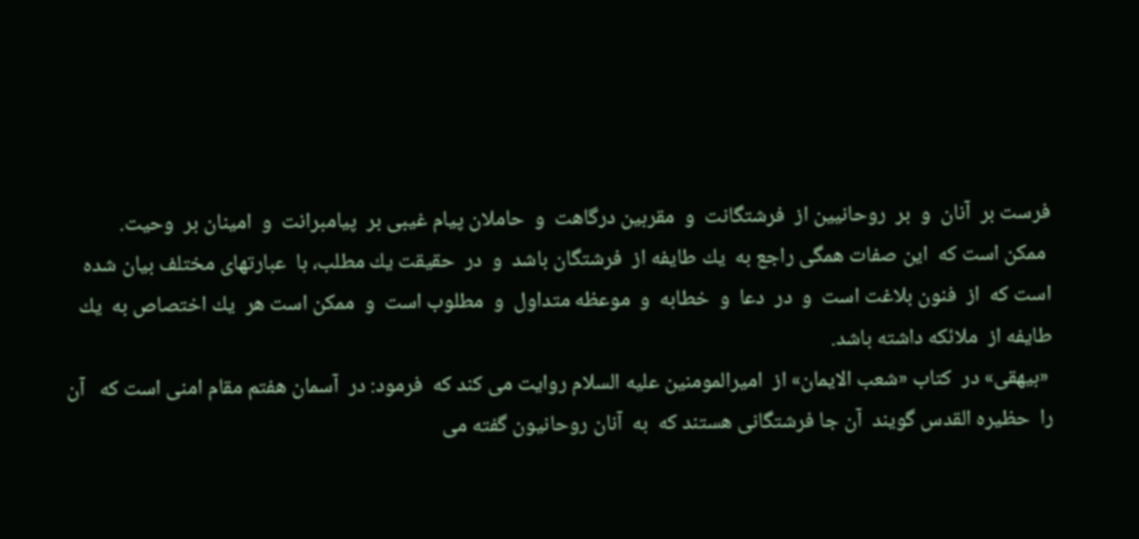فرست بر‌  آنان  ‌و‌  بر‌  روحانيين از‌  فرشتگانت  ‌و‌  مقربين درگاهت  ‌و‌  حاملان پيام غيبى بر‌  پيامبرانت  ‌و‌  امينان بر‌  وحيت.
 ممكن است كه‌  اين صفات همگى راجع به‌  يك طايفه از‌  فرشتگان باشد  ‌و‌  در‌  حقيقت يك مطلب، با‌  عبارتهاى مختلف بيان شده است كه‌  از‌  فنون بلاغت است  ‌و‌  در‌  دعا  ‌و‌  خطابه  ‌و‌  موعظه متداول  ‌و‌  مطلوب است  ‌و‌  ممكن است هر‌  يك اختصاص به‌  يك طايفه از‌  ملائكه داشته باشد.
 «بيهقى» در‌  كتاب «شعب الايمان» از‌  اميرالمومنين عليه السلام روايت مى‌ كند كه‌  فرمود: در‌  آسمان هفتم مقام امنى است كه‌   ‌آن را‌  حظيره القدس گويند  ‌آن جا فرشتگانى هستند كه‌  به‌  آنان روحانيون گفته مى‌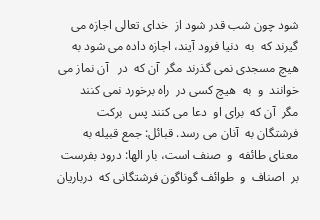شود چون شب قدر شود از‌  خداى تعالى اجازه مى‌ گيرند كه‌  به‌  دنيا فرود آيند، اجازه داده مى‌ شود به‌  هيچ مسجدى نمى گذرند مگر  ‌آن كه‌  در‌   ‌آن نماز مى‌ خوانند  ‌و‌  به‌  هيچ كسى در‌  راه برخورد نمى كنند مگر  ‌آن كه‌  براى او‌  دعا مى‌ كنند پس‌  بركت فرشتگان به‌  آنان مى‌ رسد. قبائل: جمع قبيله به‌  معناى طائفه  ‌و‌  صنف است، بار الها: درود بفرست بر‌  اصناف  ‌و‌  طوائف گوناگون فرشتگانى كه‌  درباريان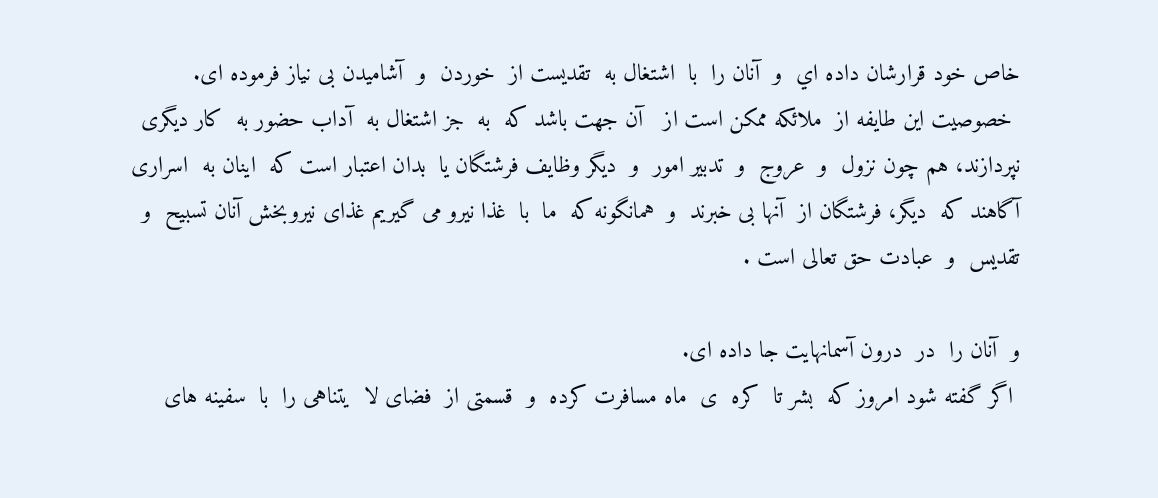خاص خود قرارشان داده اي‌  ‌و‌  آنان را‌  با‌  اشتغال به‌  تقديست از‌  خوردن  ‌و‌  آشاميدن بى نياز فرموده اى.
 خصوصيت اين طايفه از‌  ملائكه ممكن است از‌   ‌آن جهت باشد كه‌  به‌  جز اشتغال به‌  آداب حضور به‌  كار ديگرى نپردازند، هم چون نزول  ‌و‌  عروج  ‌و‌  تدبير امور  ‌و‌  ديگر وظايف فرشتگان يا‌  بدان اعتبار است كه‌  اينان به‌  اسرارى آگاهند كه‌  ديگر، فرشتگان از‌  آنها بى خبرند  ‌و‌  همانگونه كه‌  ما‌  با‌  غذا نيرو مى‌ گيريم غذاى نيروبخش آنان تسبيح  ‌و‌  تقديس  ‌و‌  عبادت حق تعالى است .

و‌  آنان را‌  در‌  درون آسمانهايت جا داده اى.
 اگر گفته شود امروز كه‌  بشر تا‌  كره  ‌ى‌  ماه مسافرت كرده  ‌و‌  قسمتى از‌  فضاى لا‌  يتناهى را‌  با‌  سفينه هاى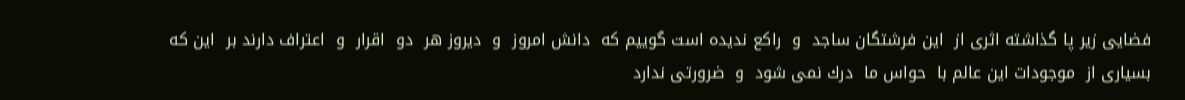فضايى زير پا گذاشته اثرى از‌  اين فرشتگان ساجد  ‌و‌  راكع نديده است گوييم كه‌  دانش امروز  ‌و‌  ديروز هر‌  دو‌  اقرار  ‌و‌  اعتراف دارند بر‌  اين كه‌  بسيارى از‌  موجودات اين عالم با‌  حواس ما‌  درك نمى شود  ‌و‌  ضرورتى ندارد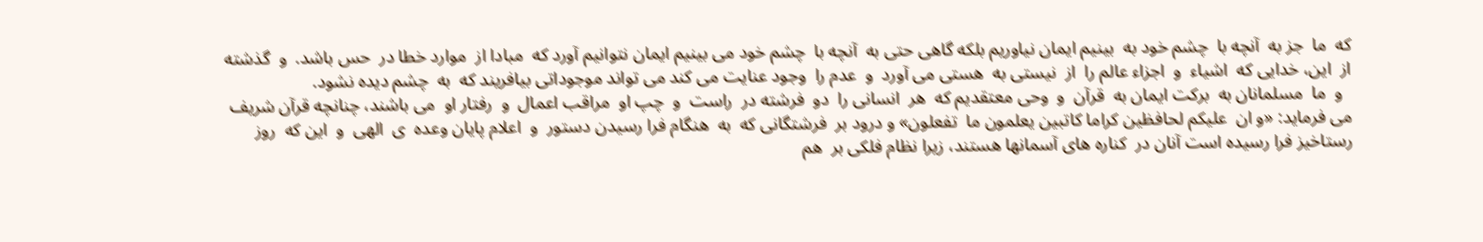كه‌  ما‌  جز به‌  آنچه با‌  چشم خود به‌  بينيم ايمان نياوريم بلكه گاهى حتى به‌  آنچه با‌  چشم خود مى‌ بينيم ايمان نتوانيم آورد كه‌  مبادا از‌  موارد خطا در‌  حس باشد.  و‌  گذشته از‌  اين، خدايى كه‌  اشياء  ‌و‌  اجزاء عالم را‌  از‌  نيستى به‌  هستى مى‌ آورد  ‌و‌  عدم را‌  وجود عنايت مى‌ كند مى‌ تواند موجوداتى بيافريند كه‌  به‌  چشم ديده نشود.
  و‌  ما‌  مسلمانان به‌  بركت ايمان به‌  قرآن  ‌و‌  وحى معتقديم كه‌  هر‌  انسانى را‌  دو‌  فرشته در‌  راست  ‌و‌  چپ او‌  مراقب اعمال  ‌و‌  رفتار او‌  مى‌ باشند، چنانچه قرآن شريف مى‌ فرمايد: «و ان‌  عليكم لحافظين كراما كاتبين يعلمون ما‌  تفعلون» و‌ درود بر‌  فرشتگانى كه‌  به‌  هنگام فرا رسيدن دستور  ‌و‌  اعلام پايان وعده  ‌ى‌  الهى  ‌و‌  اين كه‌  روز رستاخيز فرا رسيده است آنان در‌  كناره هاى آسمانها هستند، زيرا نظام فلكى بر‌  هم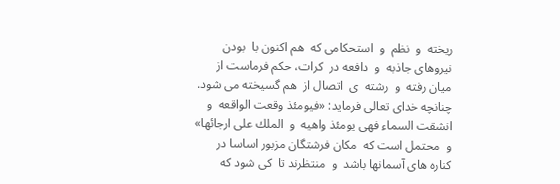ريخته  ‌و‌  نظم  ‌و‌  استحكامى كه‌  هم اكنون با‌  بودن نيروهاى جاذبه  ‌و‌  دافعه در‌  كرات، حكم فرماست از‌  ميان رفته  ‌و‌  رشته  ‌ى‌  اتصال از‌  هم گسيخته مى‌ شود. چنانچه خداى تعالى فرمايد: «فيومئذ وقعت الواقعه  ‌و‌  انشقت السماء فهى يومئذ واهيه  ‌و‌  الملك على ارجائها»  و‌  محتمل است كه‌  مكان فرشتگان مزبور اساسا در‌  كناره هاى آسمانها باشد  ‌و‌  منتظرند تا‌  كى شود كه‌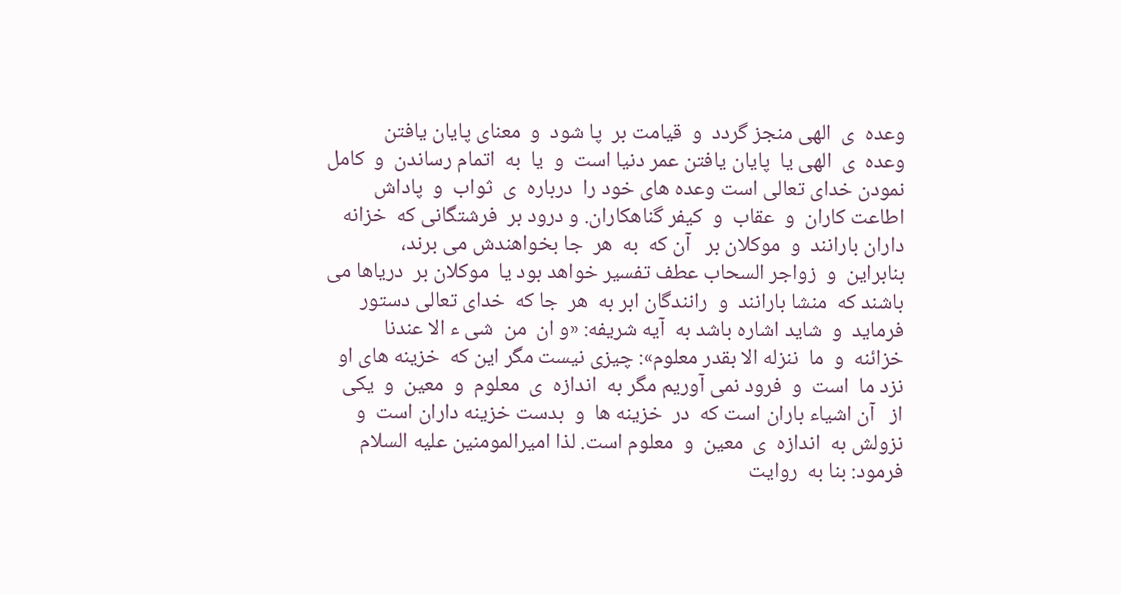وعده  ‌ى‌  الهى منجز گردد  ‌و‌  قيامت بر‌  پا شود  ‌و‌  معناى پايان يافتن وعده  ‌ى‌  الهى يا‌  پايان يافتن عمر دنيا است  ‌و‌  يا‌  به‌  اتمام رساندن  ‌و‌  كامل نمودن خداى تعالى است وعده هاى خود را‌  درباره  ‌ى‌  ثواب  ‌و‌  پاداش اطاعت كاران  ‌و‌  عقاب  ‌و‌  كيفر گناهكاران. و‌ درود بر‌  فرشتگانى كه‌  خزانه داران بارانند  ‌و‌  موكلان بر‌   ‌آن كه‌  به‌  هر‌  جا بخواهندش مى‌ برند، بنابراين  ‌و‌  زواجر السحاب عطف تفسير خواهد بود يا‌  موكلان بر‌  درياها مى‌ باشند كه‌  منشا بارانند  ‌و‌  رانندگان ابر به‌  هر‌  جا كه‌  خداى تعالى دستور فرمايد  ‌و‌  شايد اشاره باشد به‌  آيه شريفه: «و ان‌  من‌  شى ء الا عندنا خزائنه  ‌و‌  ما‌  ننزله الا بقدر معلوم»: چيزى نيست مگر اين كه‌  خزينه هاى او‌  نزد ما‌  است  ‌و‌  فرود نمى آوريم مگر به‌  اندازه  ‌ى‌  معلوم  ‌و‌  معين  ‌و‌  يكى از‌   ‌آن اشياء باران است كه‌  در‌  خزينه ها  ‌و‌  بدست خزينه داران است  ‌و‌  نزولش به‌  اندازه  ‌ى‌  معين  ‌و‌  معلوم است. لذا اميرالمومنين عليه السلام فرمود: بنا به‌  روايت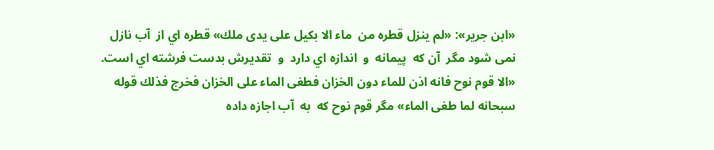«ابن جرير»: «لم ينزل قطره من‌  ماء الا بكيل على يدى ملك» قطره اي‌ از‌  آب نازل نمى شود مگر  ‌آن كه‌  پيمانه  ‌و‌  اندازه اي‌ دارد  ‌و‌  تقديرش بدست فرشته اي‌ است. «الا قوم نوح فانه اذن للماء دون الخزان فطغى الماء على الخزان فخرج فذلك قوله سبحانه لما طغى الماء» مگر قوم نوح كه‌  به‌  آب اجازه داده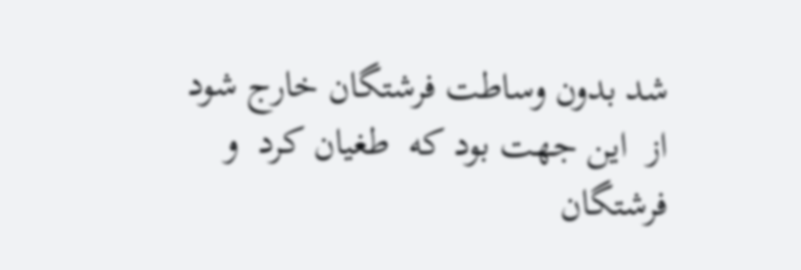شد بدون وساطت فرشتگان خارج شود از‌  اين جهت بود كه‌  طغيان كرد  ‌و‌  فرشتگان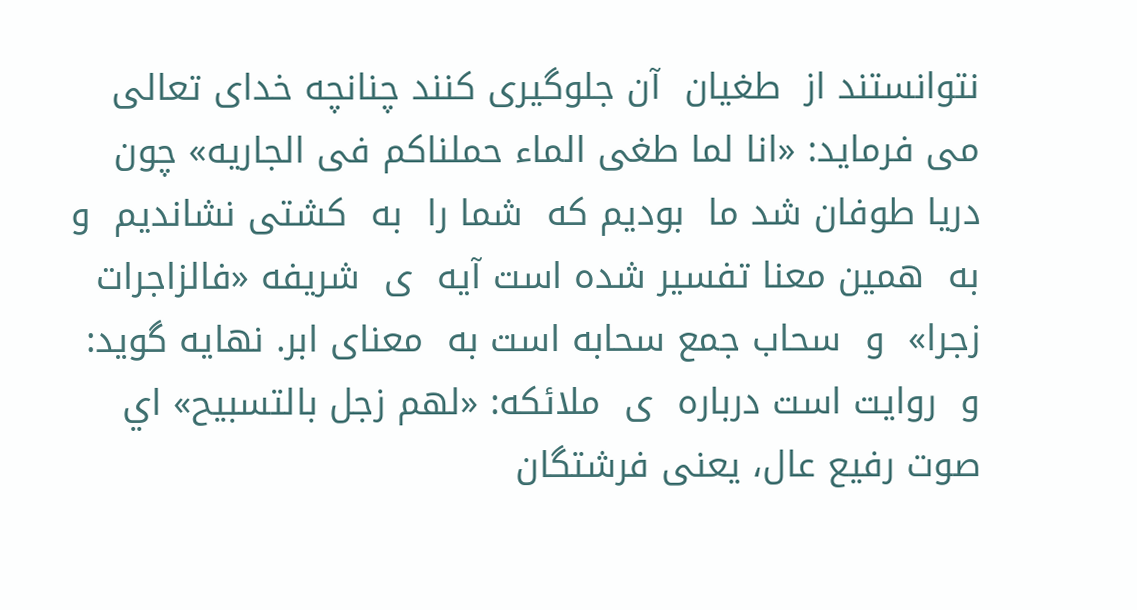نتوانستند از‌  طغيان  ‌آن جلوگيرى كنند چنانچه خداى تعالى مى‌ فرمايد: «انا لما طغى الماء حملناكم فى الجاريه» چون دريا طوفان شد ما‌  بوديم كه‌  شما را‌  به‌  كشتى نشانديم  ‌و‌  به‌  همين معنا تفسير شده است آيه  ‌ى‌  شريفه «فالزاجرات زجرا»  و‌  سحاب جمع سحابه است به‌  معناى ابر. نهايه گويد:  و‌  روايت است درباره  ‌ى‌  ملائكه: «لهم زجل بالتسبيح» اي‌ صوت رفيع عال، يعنى فرشتگان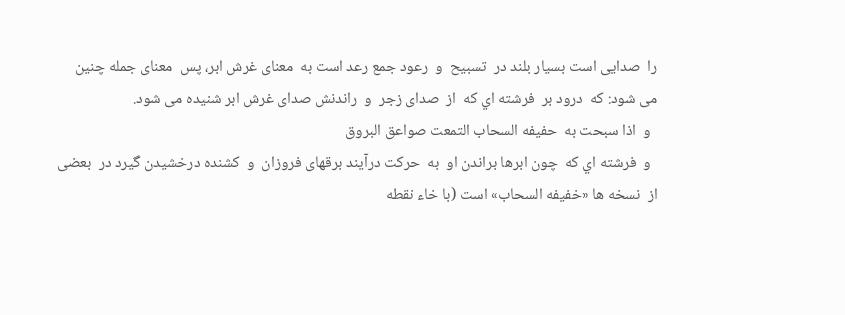را‌  صدايى است بسيار بلند در‌  تسبيح  ‌و‌  رعود جمع رعد است به‌  معناى غرش ابر، پس‌  معناى جمله چنين مى‌ شود: كه‌  درود بر‌  فرشته اي‌ كه‌  از‌  صداى زجر  ‌و‌  راندنش صداى غرش ابر شنيده مى‌ شود.
  و‌  اذا سبحت به‌  حفيفه السحاب التمعت صواعق البروق
  و‌  فرشته اي‌ كه‌  چون ابرها براندن او‌  به‌  حركت درآيند برقهاى فروزان  ‌و‌  كشنده درخشيدن گيرد در‌  بعضى از‌  نسخه ها «خفيفه السحاب» است (با خاء نقطه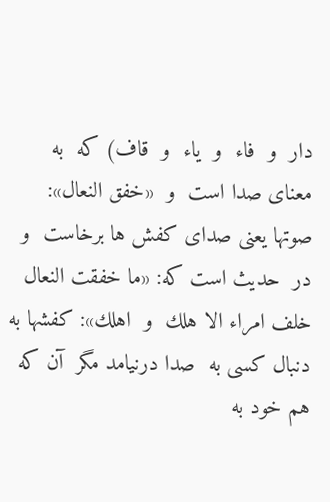دار  ‌و‌  فاء  ‌و‌  ياء  ‌و‌  قاف) كه‌  به‌  معناى صدا است  ‌و‌  «خفق النعال»: صوتها يعنى صداى كفش ها برخاست  ‌و‌  در‌  حديث است كه: «ما خفقت النعال خلف امراء الا هلك  ‌و‌  اهلك»: كفشها به‌  دنبال كسى به‌  صدا درنيامد مگر  ‌آن كه‌  هم خود به‌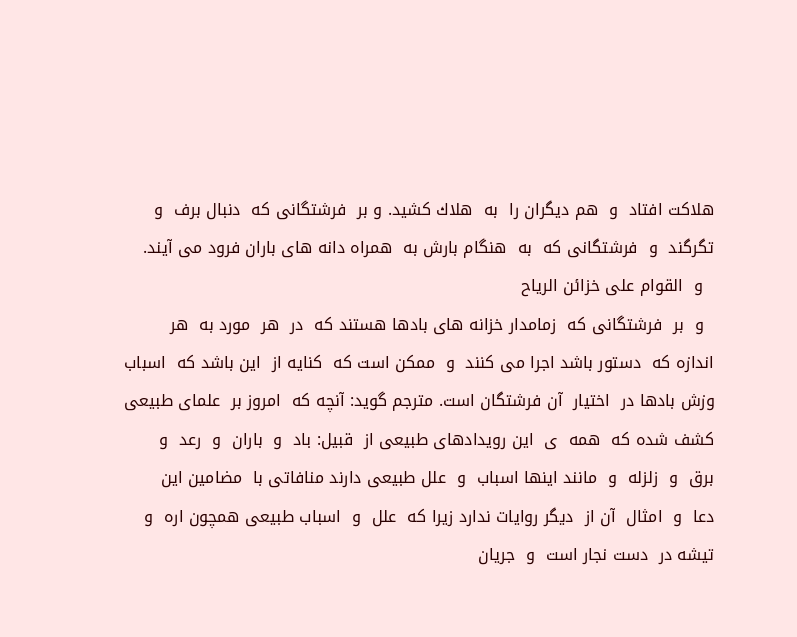هلاكت افتاد  ‌و‌  هم ديگران را‌  به‌  هلاك كشيد. و‌ بر‌  فرشتگانى كه‌  دنبال برف  ‌و‌  تگرگند  ‌و‌  فرشتگانى كه‌  به‌  هنگام بارش به‌  همراه دانه هاى باران فرود مى‌ آيند.
  و‌  القوام على خزائن الرياح
  و‌  بر‌  فرشتگانى كه‌  زمامدار خزانه هاى بادها هستند كه‌  در‌  هر‌  مورد به‌  هر‌  اندازه كه‌  دستور باشد اجرا مى‌ كنند  ‌و‌  ممكن است كه‌  كنايه از‌  اين باشد كه‌  اسباب وزش بادها در‌  اختيار  ‌آن فرشتگان است. مترجم گويد: آنچه كه‌  امروز بر‌  علماى طبيعى كشف شده كه‌  همه  ‌ى‌  اين رويدادهاى طبيعى از‌  قبيل: باد  ‌و‌  باران  ‌و‌  رعد  ‌و‌  برق  ‌و‌  زلزله  ‌و‌  مانند اينها اسباب  ‌و‌  علل طبيعى دارند منافاتى با‌  مضامين اين دعا  ‌و‌  امثال  ‌آن از‌  ديگر روايات ندارد زيرا كه‌  علل  ‌و‌  اسباب طبيعى همچون اره  ‌و‌  تيشه در‌  دست نجار است  ‌و‌  جريان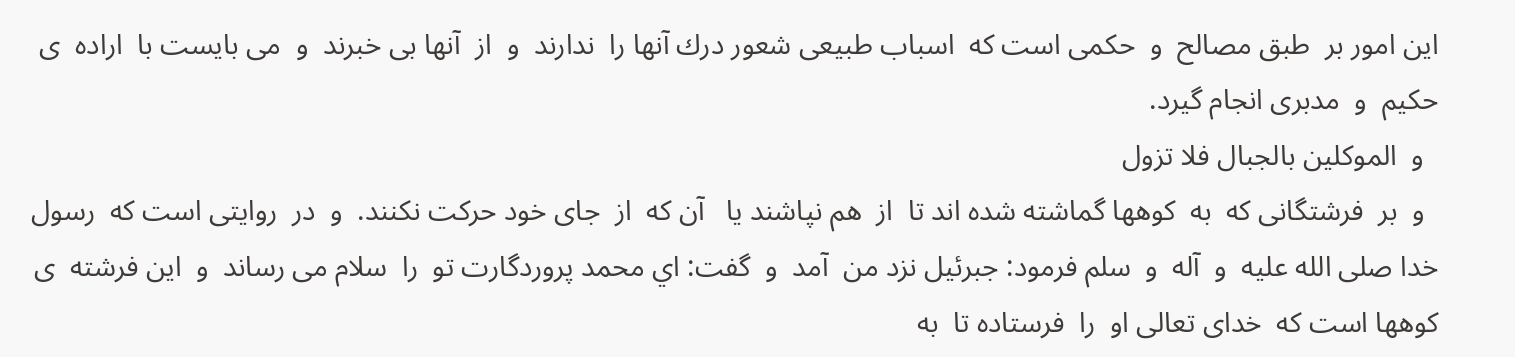اين امور بر‌  طبق مصالح  ‌و‌  حكمى است كه‌  اسباب طبيعى شعور درك آنها را‌  ندارند  ‌و‌  از‌  آنها بى خبرند  ‌و‌  مى‌ بايست با‌  اراده  ‌ى‌  حكيم  ‌و‌  مدبرى انجام گيرد.
  و‌  الموكلين بالجبال فلا تزول
  و‌  بر‌  فرشتگانى كه‌  به‌  كوهها گماشته شده اند تا‌  از‌  هم نپاشند يا‌   ‌آن كه‌  از‌  جاى خود حركت نكنند.  و‌  در‌  روايتى است كه‌  رسول خدا صلى الله عليه  ‌و‌  آله  ‌و‌  سلم فرمود: جبرئيل نزد من‌  آمد  ‌و‌  گفت: اي‌ محمد پروردگارت تو‌  را‌  سلام مى‌ رساند  ‌و‌  اين فرشته  ‌ى‌  كوهها است كه‌  خداى تعالى او‌  را‌  فرستاده تا‌  به‌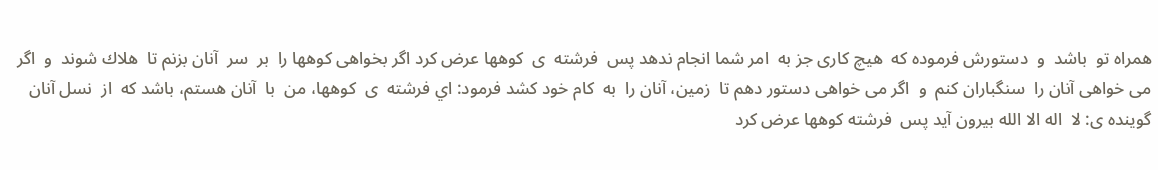همراه تو‌  باشد  ‌و‌  دستورش فرموده كه‌  هيچ كارى جز به‌  امر شما انجام ندهد پس‌  فرشته  ‌ى‌  كوهها عرض كرد اگر بخواهى كوهها را‌  بر‌  سر‌  آنان بزنم تا‌  هلاك شوند  ‌و‌  اگر مى‌ خواهى آنان را‌  سنگباران كنم  ‌و‌  اگر مى‌ خواهى دستور دهم تا‌  زمين، آنان را‌  به‌  كام خود كشد فرمود: اي‌ فرشته  ‌ى‌  كوهها، من‌  با‌  آنان هستم، باشد كه‌  از‌  نسل آنان گوينده ى: لا‌  اله الا الله بيرون آيد پس‌  فرشته كوهها عرض كرد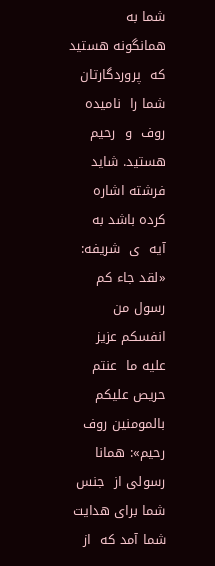شما به‌  همانگونه هستيد كه‌  پروردگارتان شما را‌  ناميده روف  ‌و‌  رحيم هستيد. شايد فرشته اشاره كرده باشد به‌  آيه  ‌ى‌  شريفه: «لقد جاء كم رسول من‌  انفسكم عزيز عليه ما‌  عنتم حريص عليكم بالمومنين روف رحيم»: همانا رسولى از‌  جنس شما براى هدايت شما آمد كه‌  از‌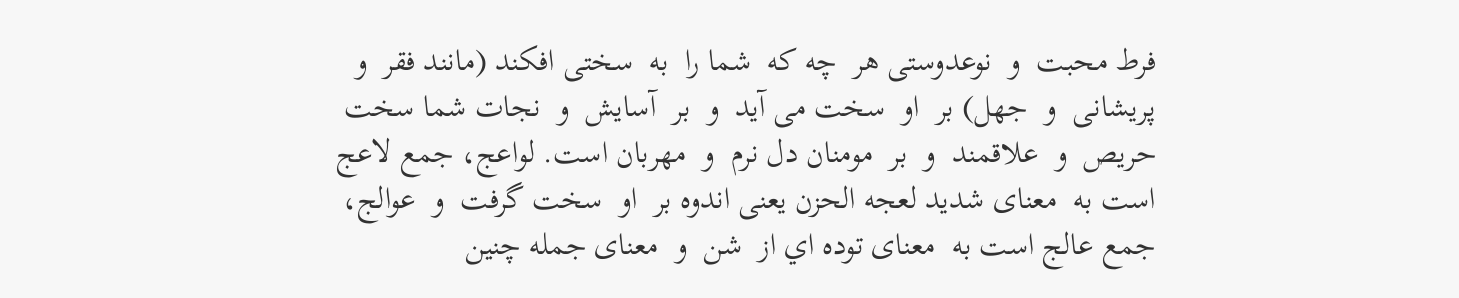فرط محبت  ‌و‌  نوعدوستى هر‌  چه كه‌  شما را‌  به‌  سختى افكند (مانند فقر  ‌و‌  پريشانى  ‌و‌  جهل) بر‌  او‌  سخت مى‌ آيد  ‌و‌  بر‌  آسايش  ‌و‌  نجات شما سخت حريص  ‌و‌  علاقمند  ‌و‌  بر‌  مومنان دل نرم  ‌و‌  مهربان است. لواعج، جمع لاعج است به‌  معناى شديد لعجه الحزن يعنى اندوه بر‌  او‌  سخت گرفت  ‌و‌  عوالج، جمع عالج است به‌  معناى توده اي‌ از‌  شن  ‌و‌  معناى جمله چنين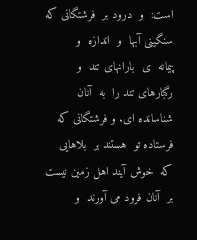است:  و‌  درود بر‌  فرشتگانى كه‌  سنگينى آبها  ‌و‌  اندازه  ‌و‌  پيمانه  ‌ى‌  بارانهاى تند  ‌و‌  رگبارهاى تند را‌  به‌  آنان شناسانده اى. و‌ فرشتگانى كه‌  فرستاده تو‌  هستند بر‌  بلاهايى كه‌  خوش آيند اهل زمين نيست بر‌  آنان فرود مى‌ آورند  ‌و‌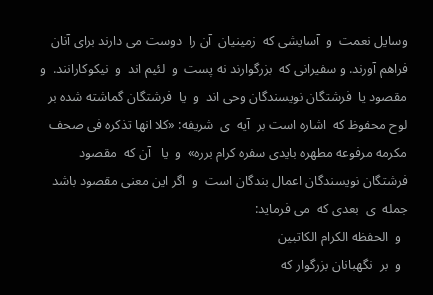وسايل نعمت  ‌و‌  آسايشى كه‌  زمينيان  ‌آن را‌  دوست مى‌ دارند براى آنان فراهم آورند. و‌ سفيرانى كه‌  بزرگوارند نه پست  ‌و‌  لئيم اند  ‌و‌  نيكوكارانند.  و‌  مقصود يا‌  فرشتگان نويسندگان وحى اند  ‌و‌  يا‌  فرشتگان گماشته شده بر‌  لوح محفوظ كه‌  اشاره است بر‌  آيه  ‌ى‌  شريفه: «كلا انها تذكره فى صحف مكرمه مرفوعه مطهره بايدى سفره كرام برره»  و‌  يا‌   ‌آن كه‌  مقصود فرشتگان نويسندگان اعمال بندگان است  ‌و‌  اگر اين معنى مقصود باشد جمله  ‌ى‌  بعدى كه‌  مى‌ فرمايد:
  و‌  الحفظه الكرام الكاتبين
  و‌  بر‌  نگهبانان بزرگوار كه‌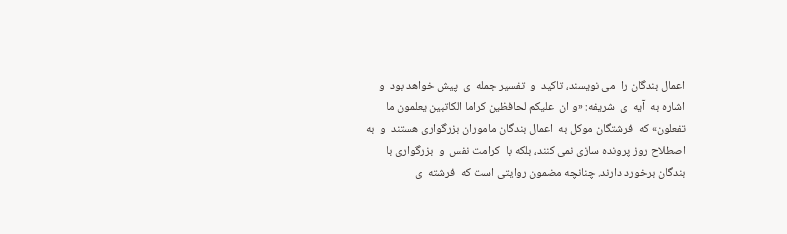اعمال بندگان را‌  مى‌ نويسند، تاكيد  ‌و‌  تفسير جمله  ‌ى‌  پيش خواهد بود  ‌و‌  اشاره به‌  آيه  ‌ى‌  شريفه: «و ان‌  عليكم لحافظين كراما الكاتبين يعلمون ما‌  تفعلون» كه‌  فرشتگان موكل به‌  اعمال بندگان ماموران بزرگوارى هستند  ‌و‌  به‌  اصطلاح روز پرونده سازى نمى كنند، بلكه با‌  كرامت نفس  ‌و‌  بزرگوارى با‌  بندگان برخورد دارند. چنانچه مضمون روايتى است كه‌  فرشته  ‌ى‌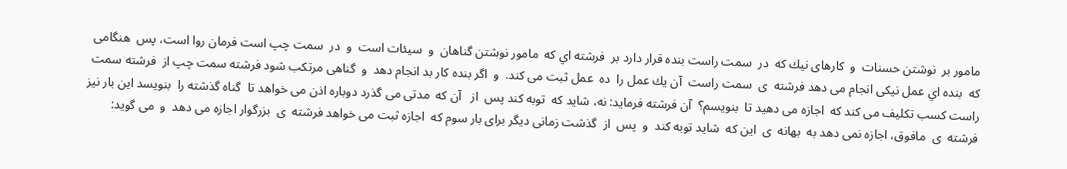مامور بر‌  نوشتن حسنات  ‌و‌  كارهاى نيك كه‌  در‌  سمت راست بنده قرار دارد بر‌  فرشته اي‌ كه‌  مامور نوشتن گناهان  ‌و‌  سيئات است  ‌و‌  در‌  سمت چپ است فرمان روا است، پس‌  هنگامى كه‌  بنده اي‌ عمل نيكى انجام مى‌ دهد فرشته  ‌ى‌  سمت راست  ‌آن يك عمل را‌  ده‌  عمل ثبت مى‌ كند.  و‌  اگر بنده كار بد انجام دهد  ‌و‌  گناهى مرتكب شود فرشته سمت چپ از‌  فرشته سمت راست كسب تكليف مى‌ كند كه‌  اجازه مى‌ دهيد تا‌  بنويسم؟  ‌آن فرشته فرمايد: نه، شايد كه‌  توبه كند پس‌  از‌   ‌آن كه‌  مدتى مى‌ گذرد دوباره اذن مى‌ خواهد تا‌  گناه گذشته را‌  بنويسد اين بار نيز فرشته  ‌ى‌  مافوق، اجازه نمى دهد به‌  بهانه  ‌ى‌  اين كه‌  شايد توبه كند  ‌و‌  پس‌  از‌  گذشت زمانى ديگر براى بار سوم كه‌  اجازه ثبت مى‌ خواهد فرشته  ‌ى‌  بزرگوار اجازه مى‌ دهد  ‌و‌  مى‌ گويد: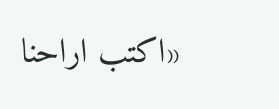«اكتب اراحنا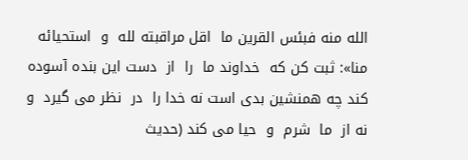الله منه فبئس القرين ما‌  اقل مراقبته لله  ‌و‌  استحيائه منا»: ثبت كن كه‌  خداوند ما‌  را‌  از‌  دست اين بنده آسوده كند چه همنشين بدى است نه خدا را‌  در‌  نظر مى‌ گيرد  ‌و‌  نه از‌  ما‌  شرم  ‌و‌  حيا مى‌ كند (حديث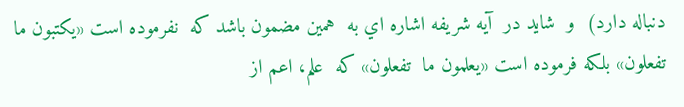دنباله دارد)  و‌  شايد در‌  آيه شريفه اشاره اي‌ به‌  همين مضمون باشد كه‌  نفرموده است «يكتبون ما‌  تفعلون» بلكه فرموده است «يعلمون ما‌  تفعلون» كه‌  علم، اعم از‌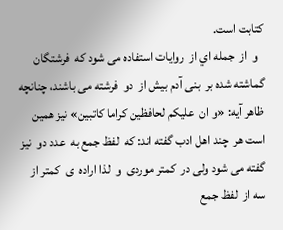كتابت است.
  و‌  از‌  جمله اي‌ از‌  روايات استفاده مى‌ شود كه‌  فرشتگان گماشته شده بر‌  بنى آدم بيش از‌  دو‌  فرشته مى‌ باشند، چنانچه ظاهر آيه: «و ان‌  عليكم لحافظين كراما كاتبين» نيز همين است هر‌  چند اهل ادب گفته اند: كه‌  لفظ جمع به‌  عدد دو‌  نيز گفته مى‌ شود ولى در‌  كمتر موردى  ‌و‌  لذا اراده  ‌ى‌  كمتر از‌  سه از‌  لفظ جمع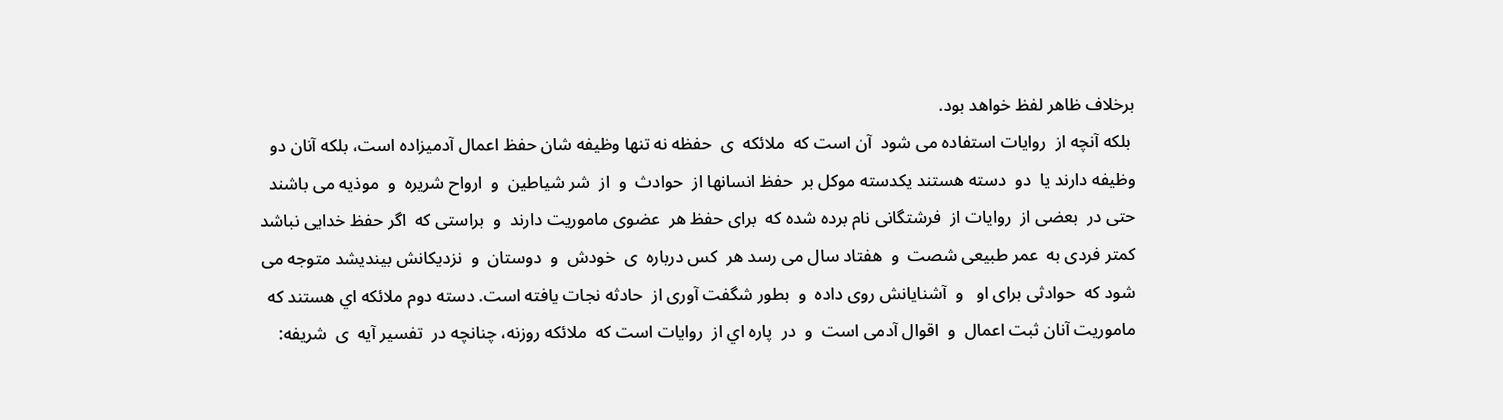برخلاف ظاهر لفظ خواهد بود.
 بلكه آنچه از‌  روايات استفاده مى‌ شود  ‌آن است كه‌  ملائكه  ‌ى‌  حفظه نه تنها وظيفه شان حفظ اعمال آدميزاده است، بلكه آنان دو‌  وظيفه دارند يا‌  دو‌  دسته هستند يكدسته موكل بر‌  حفظ انسانها از‌  حوادث  ‌و‌  از‌  شر شياطين  ‌و‌  ارواح شريره  ‌و‌  موذيه مى‌ باشند حتى در‌  بعضى از‌  روايات از‌  فرشتگانى نام برده شده كه‌  براى حفظ هر‌  عضوى ماموريت دارند  ‌و‌  براستى كه‌  اگر حفظ خدايى نباشد كمتر فردى به‌  عمر طبيعى شصت  ‌و‌  هفتاد سال مى‌ رسد هر‌  كس درباره  ‌ى‌  خودش  ‌و‌  دوستان  ‌و‌  نزديكانش بينديشد متوجه مى‌ شود كه‌  حوادثى براى او‌   ‌و‌  آشنايانش روى داده  ‌و‌  بطور شگفت آورى از‌  حادثه نجات يافته است. دسته دوم ملائكه اي‌ هستند كه‌  ماموريت آنان ثبت اعمال  ‌و‌  اقوال آدمى است  ‌و‌  در‌  پاره اي‌ از‌  روايات است كه‌  ملائكه روزنه، چنانچه در‌  تفسير آيه  ‌ى‌  شريفه: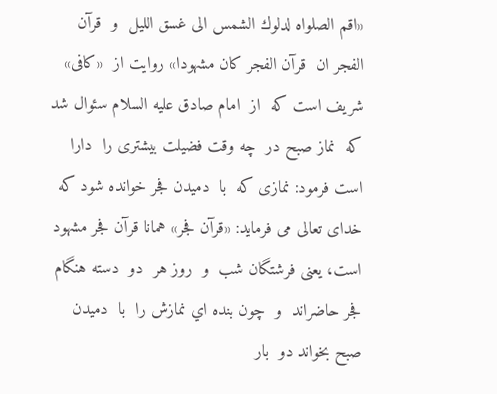«اقم الصلواه لدلوك الشمس الى غسق الليل  ‌و‌  قرآن الفجر ان‌  قرآن الفجر كان مشهودا» روايت از‌  «كافى» شريف است كه‌  از‌  امام صادق عليه السلام سئوال شد كه‌  نماز صبح در‌  چه وقت فضيلت بيشترى را‌  دارا است فرمود: نمازى كه‌  با‌  دميدن فجر خوانده شود كه‌  خداى تعالى مى‌ فرمايد: «قرآن فجر» همانا قرآن فجر مشهود است، يعنى فرشتگان شب  ‌و‌  روز هر‌  دو‌  دسته هنگام فجر حاضراند  ‌و‌  چون بنده اي‌ نمازش را‌  با‌  دميدن صبح بخواند دو‌  بار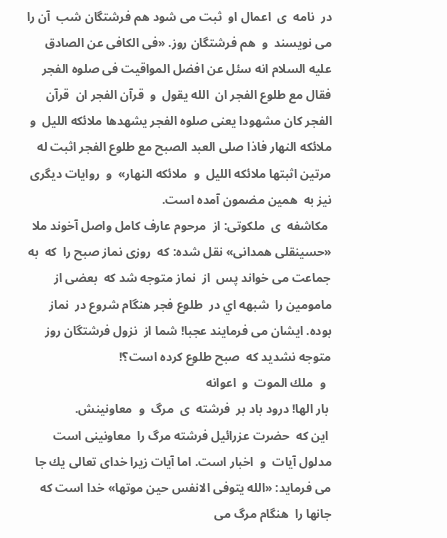در‌  نامه  ‌ى‌  اعمال او‌  ثبت مى‌ شود هم فرشتگان شب  ‌آن را‌  مى‌ نويسند  ‌و‌  هم فرشتگان روز. «فى الكافى عن الصادق عليه السلام انه سئل عن افضل المواقيت فى صلوه الفجر فقال مع طلوع الفجر ان‌  الله يقول  ‌و‌  قرآن الفجر ان‌  قرآن الفجر كان مشهودا يعنى صلوه الفجر يشهدها ملائكه الليل  ‌و‌  ملائكه النهار فاذا صلى العبد الصبح مع طلوع الفجر اثبت له مرتين اثبتها ملائكه الليل  ‌و‌  ملائكه النهار»  و‌  روايات ديگرى نيز به‌  همين مضمون آمده است.
 مكاشفه  ‌ى‌  ملكوتى: از‌  مرحوم عارف كامل واصل آخوند ملا «حسينقلى همدانى» نقل شده: كه‌  روزى نماز صبح را‌  كه‌  به‌  جماعت مى‌ خواند پس‌  از‌  نماز متوجه شد كه‌  بعضى از‌  مامومين را‌  شبهه اي‌ در‌  طلوع فجر هنگام شروع در‌  نماز بوده. ايشان مى‌ فرمايند عجبا! شما از‌  نزول فرشتگان روز متوجه نشديد كه‌  صبح طلوع كرده است؟!
  و‌  ملك الموت  ‌و‌  اعوانه
 بار الها! درود باد بر‌  فرشته  ‌ى‌  مرگ  ‌و‌  معاونينش.
 اين كه‌  حضرت عزرائيل فرشته مرگ را‌  معاونينى است مدلول آيات  ‌و‌  اخبار است. اما آيات زيرا خداى تعالى يك جا مى‌ فرمايد: «الله يتوفى الانفس حين موتها» خدا است كه‌  جانها را‌  هنگام مرگ مى‌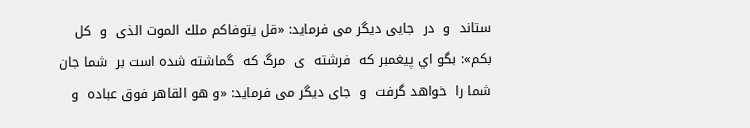ستاند  ‌و‌  در‌  جايى ديگر مى‌ فرمايد: «قل يتوفاكم ملك الموت الذى  ‌و‌  كل‌  بكم»: بگو اي‌ پيغمبر كه‌  فرشته  ‌ى‌  مرگ كه‌  گماشته شده است بر‌  شما جان شما را‌  خواهد گرفت  ‌و‌  جاى ديگر مى‌ فرمايد: «و هو القاهر فوق عباده  ‌و‌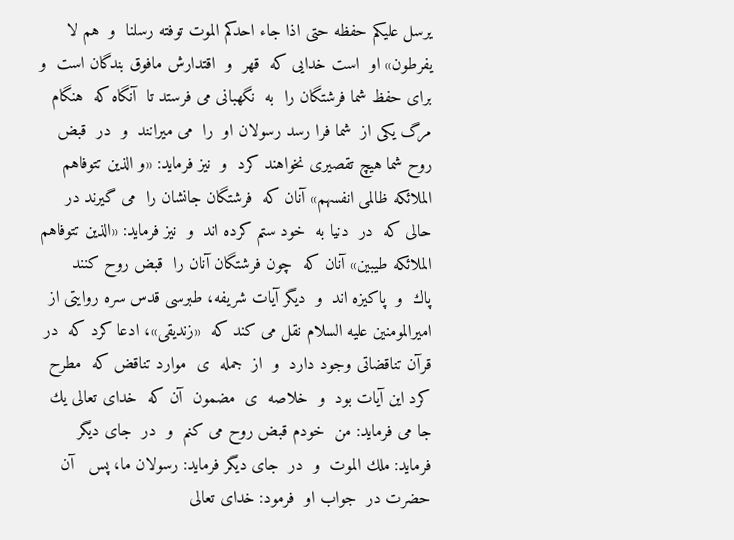يرسل عليكم حفظه حتى اذا جاء احدكم الموت توفته رسلنا  ‌و‌  هم لا‌  يفرطون» او‌  است خدايى كه‌  قهر  ‌و‌  اقتدارش مافوق بندگان است  ‌و‌  براى حفظ شما فرشتگان را‌  به‌  نگهبانى مى‌ فرستد تا‌  آنگاه كه‌  هنگام مرگ يكى از‌  شما فرا رسد رسولان او‌  را‌  مى‌ ميرانند  ‌و‌  در‌  قبض روح شما هيچ تقصيرى نخواهند كرد  ‌و‌  نيز فرمايد: «و الذين تتوفاهم الملائكه ظالمى انفسهم» آنان كه‌  فرشتگان جانشان را‌  مى‌ گيرند در‌  حالى كه‌  در‌  دنيا به‌  خود ستم كرده اند  ‌و‌  نيز فرمايد: «الذين تتوفاهم الملائكه طيبين» آنان كه‌  چون فرشتگان آنان را‌  قبض روح كنند پاك  ‌و‌  پاكيزه اند  ‌و‌  ديگر آيات شريفه، طبرسى قدس سره روايتى از‌  اميرالمومنين عليه السلام نقل مى‌ كند كه‌  «زنديقى»، ادعا كرد كه‌  در‌  قرآن تناقضاتى وجود دارد  ‌و‌  از‌  جمله  ‌ى‌  موارد تناقض كه‌  مطرح كرد اين آيات بود  ‌و‌  خلاصه  ‌ى‌  مضمون  ‌آن كه‌  خداى تعالى يك جا مى‌ فرمايد: من‌  خودم قبض روح مى‌ كنم  ‌و‌  در‌  جاى ديگر فرمايد: ملك الموت  ‌و‌  در‌  جاى ديگر فرمايد: رسولان ما، پس‌   ‌آن حضرت در‌  جواب او‌  فرمود: خداى تعالى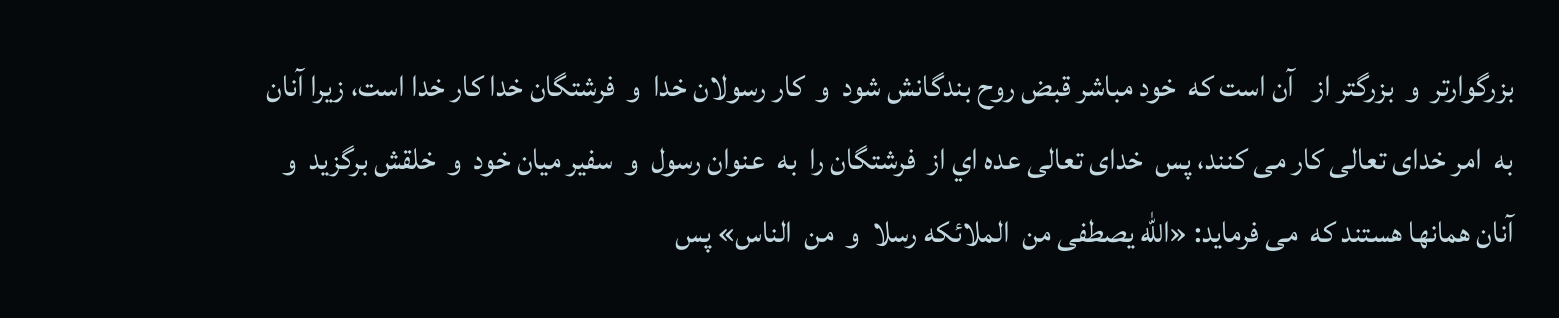بزرگوارتر  ‌و‌  بزرگتر از‌   ‌آن است كه‌  خود مباشر قبض روح بندگانش شود  ‌و‌  كار رسولان خدا  ‌و‌  فرشتگان خدا كار خدا است، زيرا آنان به‌  امر خداى تعالى كار مى‌ كنند، پس‌  خداى تعالى عده اي‌ از‌  فرشتگان را‌  به‌  عنوان رسول  ‌و‌  سفير ميان خود  ‌و‌  خلقش برگزيد  ‌و‌  آنان همانها هستند كه‌  مى‌ فرمايد: «الله يصطفى من‌  الملائكه رسلا  ‌و‌  من‌  الناس» پس‌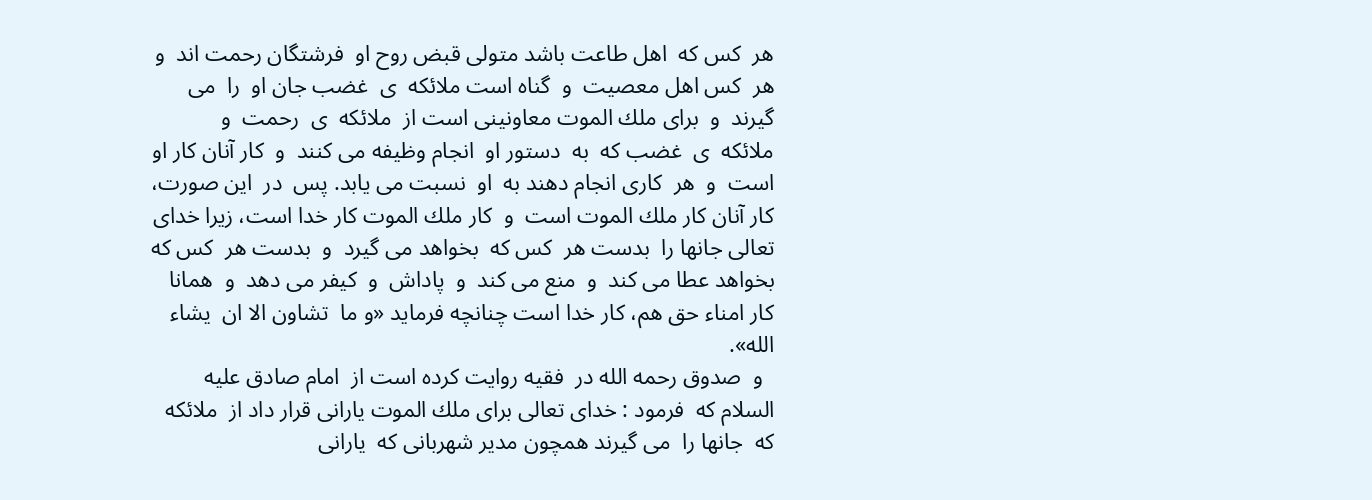هر‌  كس كه‌  اهل طاعت باشد متولى قبض روح او‌  فرشتگان رحمت اند  ‌و‌  هر‌  كس اهل معصيت  ‌و‌  گناه است ملائكه  ‌ى‌  غضب جان او‌  را‌  مى‌ گيرند  ‌و‌  براى ملك الموت معاونينى است از‌  ملائكه  ‌ى‌  رحمت  ‌و‌  ملائكه  ‌ى‌  غضب كه‌  به‌  دستور او‌  انجام وظيفه مى‌ كنند  ‌و‌  كار آنان كار او‌  است  ‌و‌  هر‌  كارى انجام دهند به‌  او‌  نسبت مى‌ يابد. پس‌  در‌  اين صورت، كار آنان كار ملك الموت است  ‌و‌  كار ملك الموت كار خدا است، زيرا خداى تعالى جانها را‌  بدست هر‌  كس كه‌  بخواهد مى‌ گيرد  ‌و‌  بدست هر‌  كس كه‌  بخواهد عطا مى‌ كند  ‌و‌  منع مى‌ كند  ‌و‌  پاداش  ‌و‌  كيفر مى‌ دهد  ‌و‌  همانا كار امناء حق هم، كار خدا است چنانچه فرمايد «و ما‌  تشاون الا ان‌  يشاء الله».
  و‌  صدوق رحمه الله در‌  فقيه روايت كرده است از‌  امام صادق عليه السلام كه‌  فرمود : خداى تعالى براى ملك الموت يارانى قرار داد از‌  ملائكه كه‌  جانها را‌  مى‌ گيرند همچون مدير شهربانى كه‌  يارانى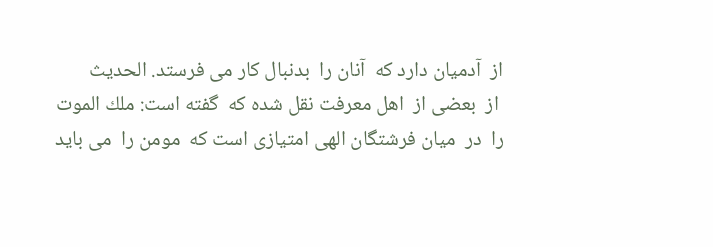از‌  آدميان دارد كه‌  آنان را‌  بدنبال كار مى‌ فرستد. الحديث
 از‌  بعضى از‌  اهل معرفت نقل شده كه‌  گفته است: ملك الموت را‌  در‌  ميان فرشتگان الهى امتيازى است كه‌  مومن را‌  مى‌ بايد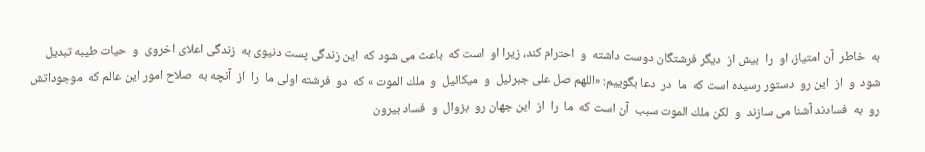به‌  خاطر  ‌آن امتياز، او‌  را‌  بيش از‌  ديگر فرشتگان دوست داشته  ‌و‌  احترام كند، زيرا او‌  است كه‌  باعث مى‌ شود كه‌  اين زندگى پست دنيوى به‌  زندگى اعلاى اخروى  ‌و‌  حيات طيبه تبديل شود  ‌و‌  از‌  اين رو‌  دستور رسيده است كه‌  ما‌  در‌  دعا بگوييم: «اللهم صل على جبرئيل  ‌و‌  ميكائيل  ‌و‌  ملك الموت » كه‌  دو‌  فرشته اولى ما‌  را‌  از‌  آنچه به‌  صلاح امور اين عالم كه‌  موجوداتش رو‌  به‌  فسادند آشنا مى‌ سازند  ‌و‌  لكن ملك الموت سبب  ‌آن است كه‌  ما‌  را‌  از‌  اين جهان رو‌  بزوال  ‌و‌  فساد بيرون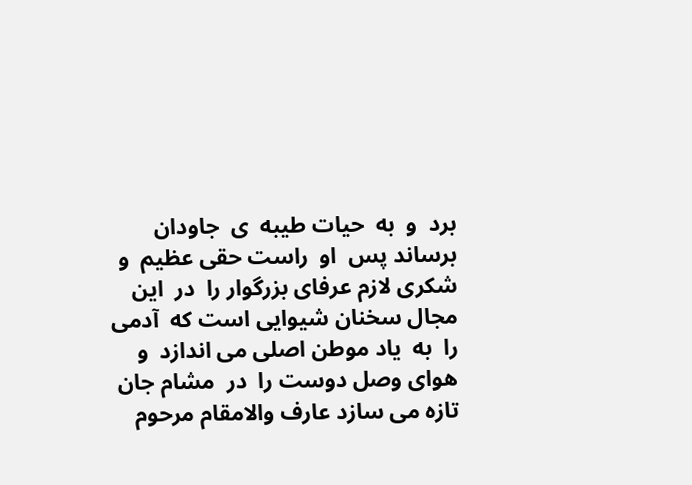برد  ‌و‌  به‌  حيات طيبه  ‌ى‌  جاودان برساند پس‌  او‌  راست حقى عظيم  ‌و‌  شكرى لازم عرفاى بزرگوار را‌  در‌  اين مجال سخنان شيوايى است كه‌  آدمى را‌  به‌  ياد موطن اصلى مى‌ اندازد  ‌و‌  هواى وصل دوست را‌  در‌  مشام جان تازه مى‌ سازد عارف والامقام مرحوم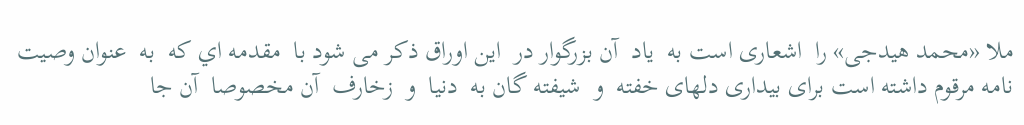ملا «محمد هيدجى» را‌  اشعارى است به‌  ياد  ‌آن بزرگوار در‌  اين اوراق ذكر مى‌ شود با‌  مقدمه اي‌ كه‌  به‌  عنوان وصيت نامه مرقوم داشته است براى بيدارى دلهاى خفته  ‌و‌  شيفته گان به‌  دنيا  ‌و‌  زخارف  ‌آن مخصوصا  ‌آن جا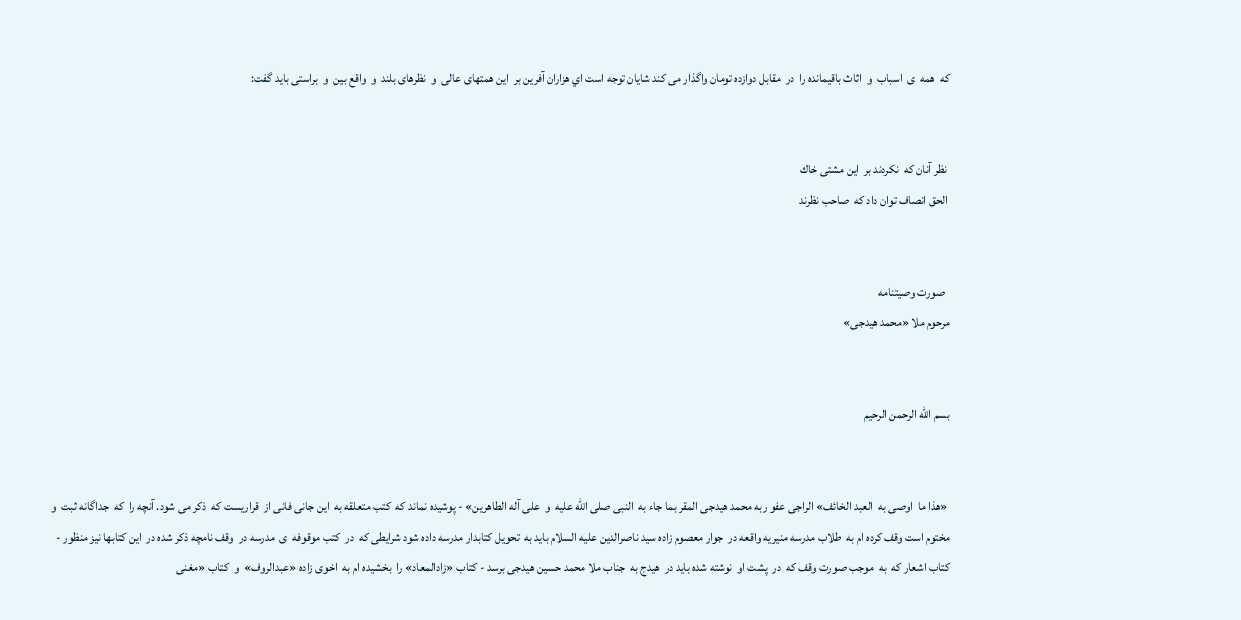كه‌  همه  ‌ى‌  اسباب  ‌و‌  اثاث باقيمانده را‌  در‌  مقابل دوازده تومان واگذار مى‌ كند شايان توجه است اي‌ هزاران آفرين بر‌  اين همتهاى عالى  ‌و‌  نظرهاى بلند  ‌و‌  واقع بين  ‌و‌  براستى بايد گفت:


 نظر آنان كه‌  نكردند بر‌  اين مشتى خاك
 الحق انصاف توان داد كه‌  صاحب نظرند


  صورت وصيتنامه
مرحوم ملا «محمد هيدجى»


بسم الله الرحمن الرحيم


 «هذا ما‌  اوصى به‌  العبد الخائف» الراجى عفو ربه محمد هيدجى المقر بما جاء به‌  النبى صلى الله عليه  ‌و‌  على آله الطاهرين» - پوشيده نماند كه‌  كتب متعلقه به‌  اين جانى فانى از‌  قراريست كه‌  ذكر مى‌ شود. آنچه را‌  كه‌  جداگانه ثبت  ‌و‌  مختوم است وقف كرده ام به‌  طلاب مدرسه منيريه واقعه در‌  جوار معصوم زاده سيد ناصرالدين عليه السلام بايد به‌  تحويل كتابدار مدرسه داده شود شرايطى كه‌  در‌  كتب موقوفه  ‌ى‌  مدرسه در‌  وقف نامچه ذكر شده در‌  اين كتابها نيز منظور - كتاب اشعار كه‌  به‌  موجب صورت وقف كه‌  در‌  پشت او‌  نوشته شده بايد در‌  هيدج به‌  جناب ملا محمد حسين هيدجى برسد - كتاب «زادالمعاد» را‌  بخشيده ام به‌  اخوى زاده «عبدالروف»  و‌  كتاب «مغنى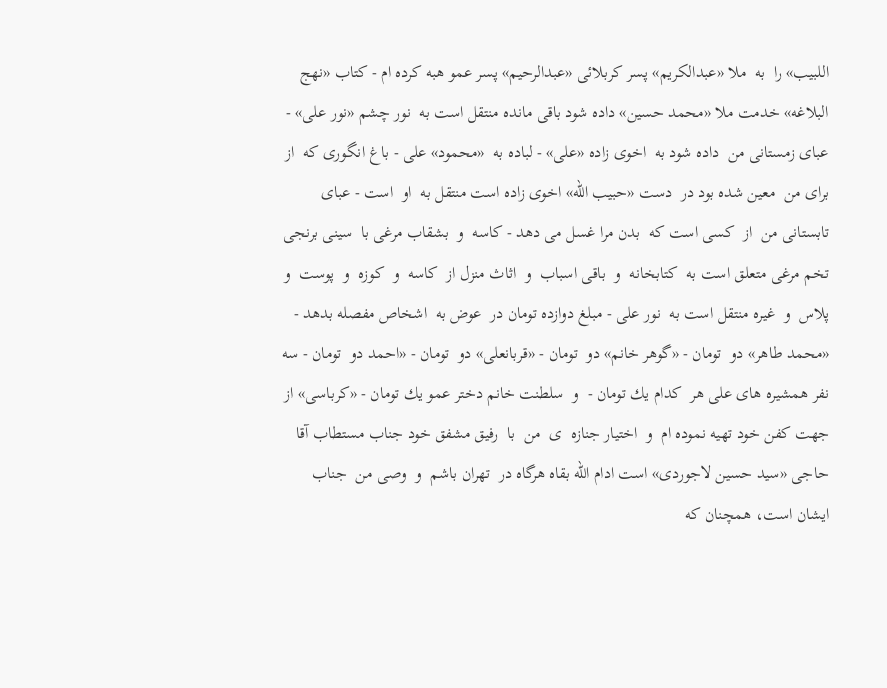اللبيب» را‌  به‌  ملا «عبدالكريم» پسر كربلائى «عبدالرحيم» پسر عمو هبه كرده ام - كتاب «نهج البلاغه» خدمت ملا «محمد حسين» داده شود باقى مانده منتقل است به‌  نور چشم «نور على» - عباى زمستانى من‌  داده شود به‌  اخوى زاده «على» - لباده به‌  «محمود» على - باغ انگورى كه‌  از‌  براى من‌  معين شده بود در‌  دست «حبيب الله» اخوى زاده است منتقل به‌  او‌  است - عباى تابستانى من‌  از‌  كسى است كه‌  بدن مرا غسل مى‌ دهد - كاسه  ‌و‌  بشقاب مرغى با‌  سينى برنجى تخم مرغى متعلق است به‌  كتابخانه  ‌و‌  باقى اسباب  ‌و‌  اثاث منزل از‌  كاسه  ‌و‌  كوزه  ‌و‌  پوست  ‌و‌  پلاس  ‌و‌  غيره منتقل است به‌  نور على - مبلغ دوازده تومان در‌  عوض به‌  اشخاص مفصله بدهد - «محمد طاهر» دو‌  تومان - «گوهر خانم» دو‌  تومان - «قربانعلى» دو‌  تومان - «احمد دو‌  تومان - سه نفر همشيره هاى على هر‌  كدام يك تومان -  و‌  سلطنت خانم دختر عمو يك تومان - «كرباسى» از‌  جهت كفن خود تهيه نموده ام  ‌و‌  اختيار جنازه  ‌ى‌  من‌  با‌  رفيق مشفق خود جناب مستطاب آقا حاجى «سيد حسين لاجوردى» است ادام الله بقاه هرگاه در‌  تهران باشم  ‌و‌  وصى من‌  جناب ايشان است، همچنان كه‌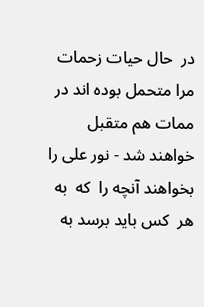در‌  حال حيات زحمات مرا متحمل بوده اند در‌  ممات هم متقبل خواهند شد - نور على را‌  بخواهند آنچه را‌  كه‌  به‌  هر‌  كس بايد برسد به‌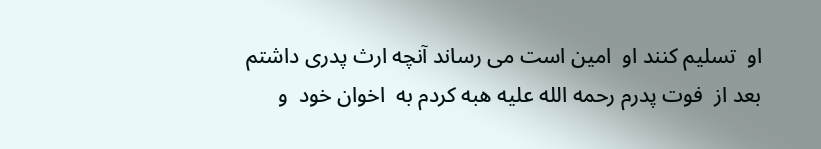او‌  تسليم كنند او‌  امين است مى‌ رساند آنچه ارث پدرى داشتم بعد از‌  فوت پدرم رحمه الله عليه هبه كردم به‌  اخوان خود  ‌و‌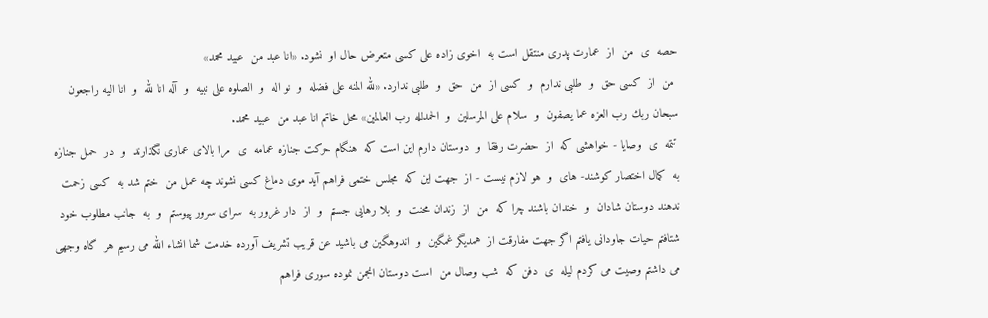حصه  ‌ى‌  من‌  از‌  عمارت پدرى منتقل است به‌  اخوى زاده على كسى متعرض حال او‌  نشود. «انا عبد من‌  عبيد محمد»
 من‌  از‌  كسى حق  ‌و‌  طلبى ندارم  ‌و‌  كسى از‌  من‌  حق  ‌و‌  طلبى ندارد. «لله المنه على فضله  ‌و‌  نو اله  ‌و‌  الصلوه على نبيه  ‌و‌  آله انا لله  ‌و‌  انا اليه راجعون سبحان ربك رب العزه عما يصفون  ‌و‌  سلام على المرسلين  ‌و‌  الحمدلله رب العالمين» محل خاتم انا عبد من‌  عبيد محمد.
 تتمه  ‌ى‌  وصايا - خواهشى كه‌  از‌  حضرت رفقا  ‌و‌  دوستان دارم اين است كه‌  هنگام حركت جنازه عمامه  ‌ى‌  مرا بالاى عمارى نگذارند  ‌و‌  در‌  حمل جنازه به‌  كمال اختصار كوشند- هاى  ‌و‌  هو لازم نيست - از‌  جهت اين كه‌  مجلس ختمى فراهم آيد موى دماغ كسى نشوند چه عمل من‌  ختم شد به‌  كسى زحمت ندهند دوستان شادان  ‌و‌  خندان باشند چرا كه‌  من‌  از‌  زندان محنت  ‌و‌  بلا رهايى جستم  ‌و‌  از‌  دار غرور به‌  سراى سرور پيوستم  ‌و‌  به‌  جانب مطلوب خود شتافتم حيات جاودانى يافتم اگر جهت مفارقت از‌  همديگر غمگين  ‌و‌  اندوهگين مى‌ باشيد عن قريب تشريف آورده خدمت شما انشاء الله مى‌ رسيم هر‌  گاه وجهى مى‌ داشتم وصيت مى‌ كردم ليله  ‌ى‌  دفن كه‌  شب وصال من‌  است دوستان انجمن نموده سورى فراهم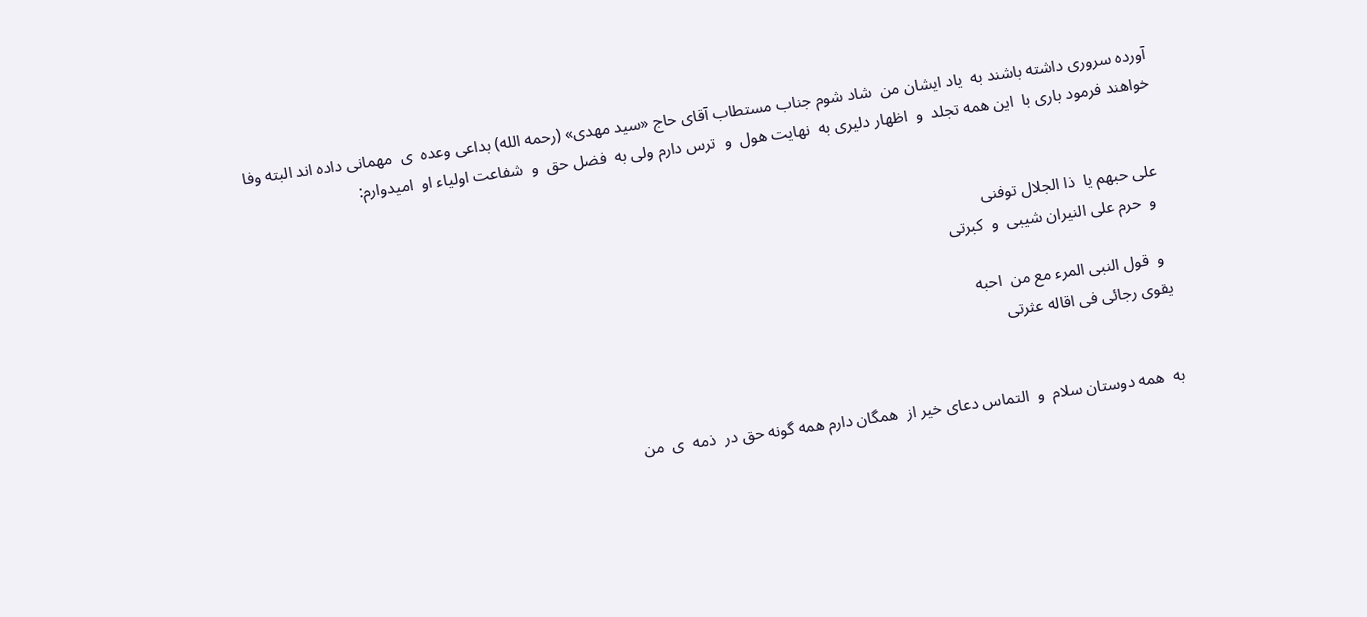آورده سرورى داشته باشند به‌  ياد ايشان من‌  شاد شوم جناب مستطاب آقاى حاج «سيد مهدى» (رحمه الله) بداعى وعده  ‌ى‌  مهمانى داده اند البته وفا خواهند فرمود بارى با‌  اين همه تجلد  ‌و‌  اظهار دليرى به‌  نهايت هول  ‌و‌  ترس دارم ولى به‌  فضل حق  ‌و‌  شفاعت اولياء او‌  اميدوارم:


 على حبهم يا‌  ذا الجلال توفنى
  و‌  حرم على النيران شيبى  ‌و‌  كبرتى

  و‌  قول النبى المرء مع من‌  احبه
 يقوى رجائى فى اقاله عثرتى


 به‌  همه دوستان سلام  ‌و‌  التماس دعاى خير از‌  همگان دارم همه گونه حق در‌  ذمه  ‌ى‌  من‌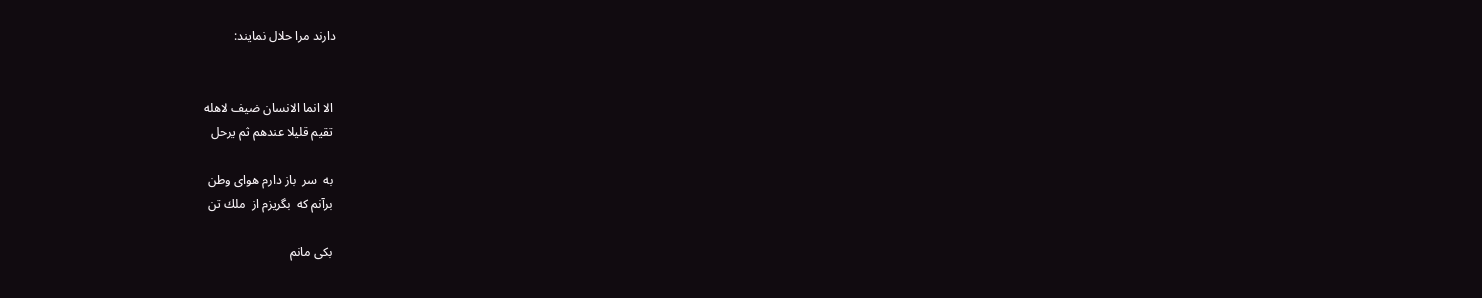دارند مرا حلال نمايند:


 الا انما الانسان ضيف لاهله
 تقيم قليلا عندهم ثم يرحل

 به‌  سر‌  باز دارم هواى وطن
 برآنم كه‌  بگريزم از‌  ملك تن

 بكى مانم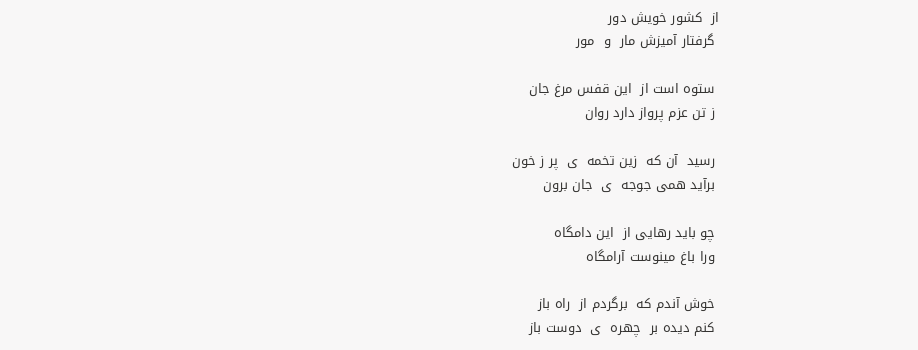از‌  كشور خويش دور
 گرفتار آميزش مار  ‌و‌  مور

 ستوه است از‌  اين قفس مرغ جان
 ز تن عزم پرواز دارد روان

 رسيد  ‌آن كه‌  زين تخمه  ‌ى‌  پر ز خون
 برآيد همى جوجه  ‌ى‌  جان برون

 چو بايد رهايى از‌  اين دامگاه
 ورا باغ مينوست آرامگاه

 خوش آندم كه‌  برگردم از‌  راه باز
 كنم ديده بر‌  چهره  ‌ى‌  دوست باز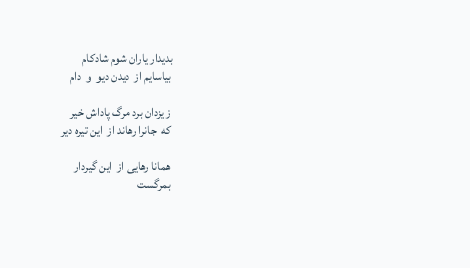بديدار ياران شوم شادكام
 بياسايم از‌  ديدن ديو  ‌و‌  دام

 ز يزدان برد مرگ پاداش خير
 كه‌  جانرا رهاند از‌  اين تيره دير

 همانا رهايى از‌  اين گيردار
 بمرگست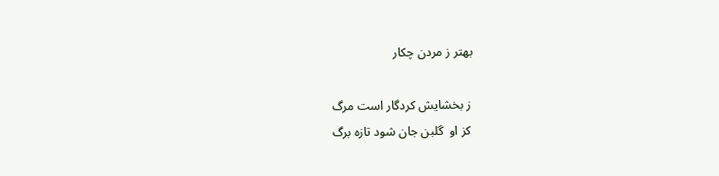بهتر ز مردن چكار

 ز بخشايش كردگار است مرگ
 كز او‌  گلبن جان شود تازه برگ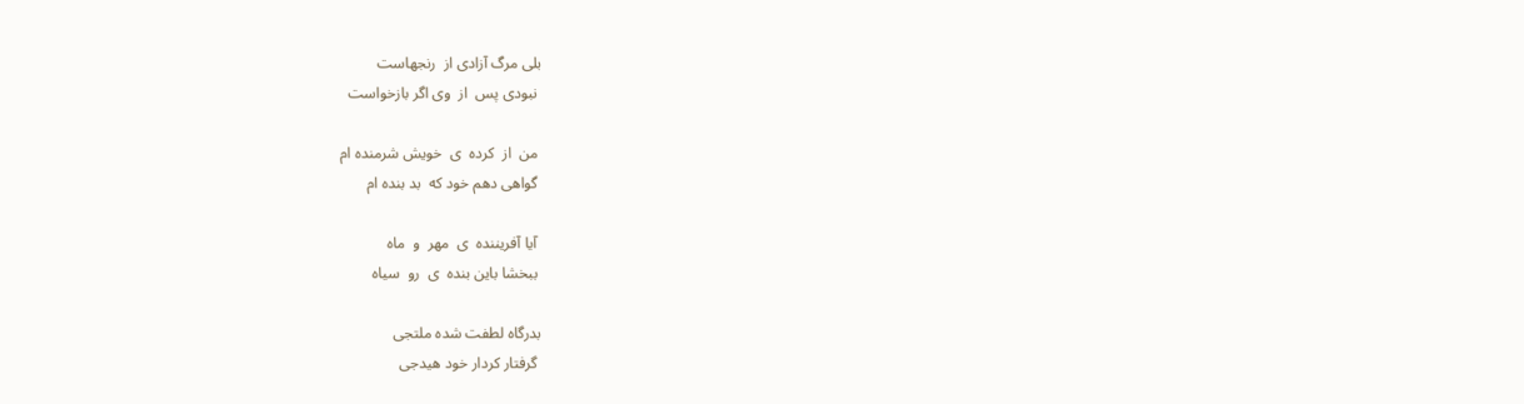بلى مرگ آزادى از‌  رنجهاست
 نبودى پس‌  از‌  وى اگر بازخواست

 من‌  از‌  كرده  ‌ى‌  خويش شرمنده ام
 گواهى دهم خود كه‌  بد بنده ام

 آيا آفريننده  ‌ى‌  مهر  ‌و‌  ماه
 ببخشا باين بنده  ‌ى‌  رو‌  سياه

بدرگاه لطفت شده ملتجى
 گرفتار كردار خود هيدجى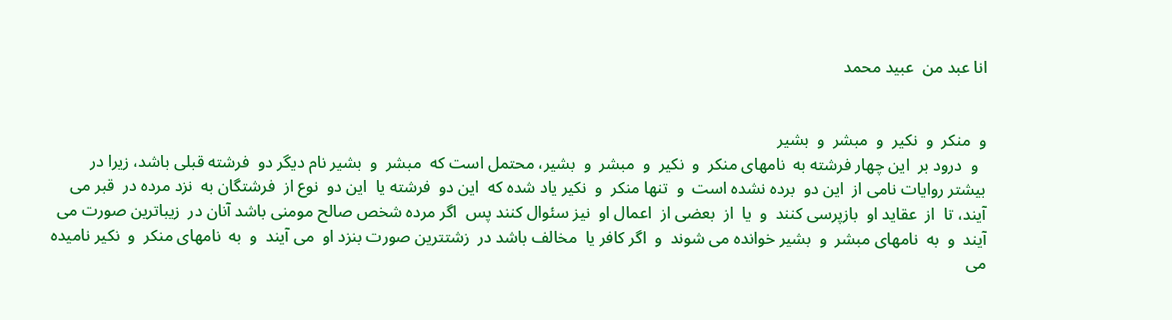انا عبد من‌  عبيد محمد  ‌


و‌  منكر  ‌و‌  نكير  ‌و‌  مبشر  ‌و‌  بشير
  و‌  درود بر‌  اين چهار فرشته به‌  نامهاى منكر  ‌و‌  نكير  ‌و‌  مبشر  ‌و‌  بشير، محتمل است كه‌  مبشر  ‌و‌  بشير نام ديگر دو‌  فرشته قبلى باشد، زيرا در‌  بيشتر روايات نامى از‌  اين دو‌  برده نشده است  ‌و‌  تنها منكر  ‌و‌  نكير ياد شده كه‌  اين دو‌  فرشته يا‌  اين دو‌  نوع از‌  فرشتگان به‌  نزد مرده در‌  قبر مى‌ آيند، تا‌  از‌  عقايد او‌  بازپرسى كنند  ‌و‌  يا‌  از‌  بعضى از‌  اعمال او‌  نيز سئوال كنند پس‌  اگر مرده شخص صالح مومنى باشد آنان در‌  زيباترين صورت مى‌ آيند  ‌و‌  به‌  نامهاى مبشر  ‌و‌  بشير خوانده مى‌ شوند  ‌و‌  اگر كافر يا‌  مخالف باشد در‌  زشتترين صورت بنزد او‌  مى‌ آيند  ‌و‌  به‌  نامهاى منكر  ‌و‌  نكير ناميده مى‌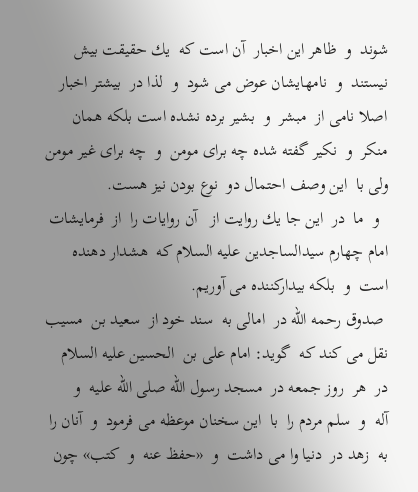شوند  ‌و‌  ظاهر اين اخبار  ‌آن است كه‌  يك حقيقت بيش نيستند  ‌و‌  نامهايشان عوض مى‌ شود  ‌و‌  لذا در‌  بيشتر اخبار اصلا نامى از‌  مبشر  ‌و‌  بشير برده نشده است بلكه همان منكر  ‌و‌  نكير گفته شده چه براى مومن  ‌و‌  چه براى غير مومن ولى با‌  اين وصف احتمال دو‌  نوع بودن نيز هست.
  و‌  ما‌  در‌  اين جا يك روايت از‌   ‌آن روايات را‌  از‌  فرمايشات امام چهارم سيدالساجدين عليه السلام كه‌  هشدار دهنده است  ‌و‌  بلكه بيداركننده مى‌ آوريم.
 صدوق رحمه الله در‌  امالى به‌  سند خود از‌  سعيد بن‌  مسيب نقل مى‌ كند كه‌  گويد: امام على بن‌  الحسين عليه السلام در‌  هر‌  روز جمعه در‌  مسجد رسول الله صلى الله عليه  ‌و‌  آله  ‌و‌  سلم مردم را‌  با‌  اين سخنان موعظه مى‌ فرمود  ‌و‌  آنان را‌  به‌  زهد در‌  دنيا وا مى‌ داشت  ‌و‌  «حفظ عنه  ‌و‌  كتب» چون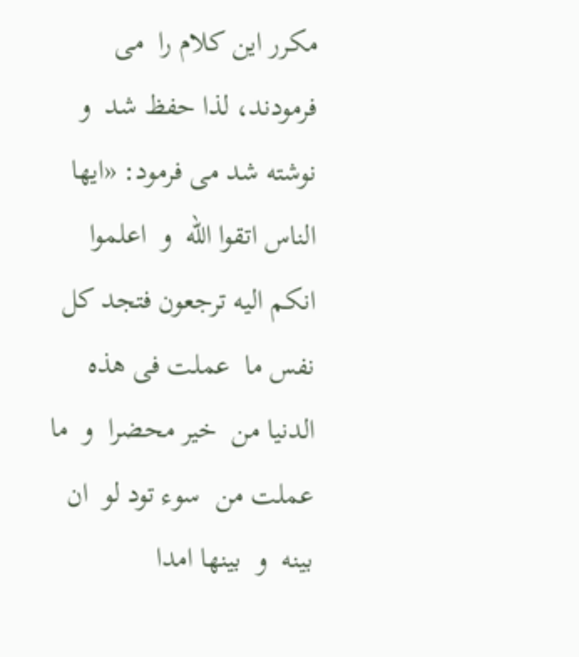مكرر اين كلام را‌  مى‌ فرمودند، لذا حفظ شد  ‌و‌  نوشته شد مى‌ فرمود: «ايها الناس اتقوا الله  ‌و‌  اعلموا انكم اليه ترجعون فتجد كل‌  نفس ما‌  عملت فى هذه الدنيا من‌  خير محضرا  ‌و‌  ما‌  عملت من‌  سوء تود لو‌  ان‌  بينه  ‌و‌  بينها امدا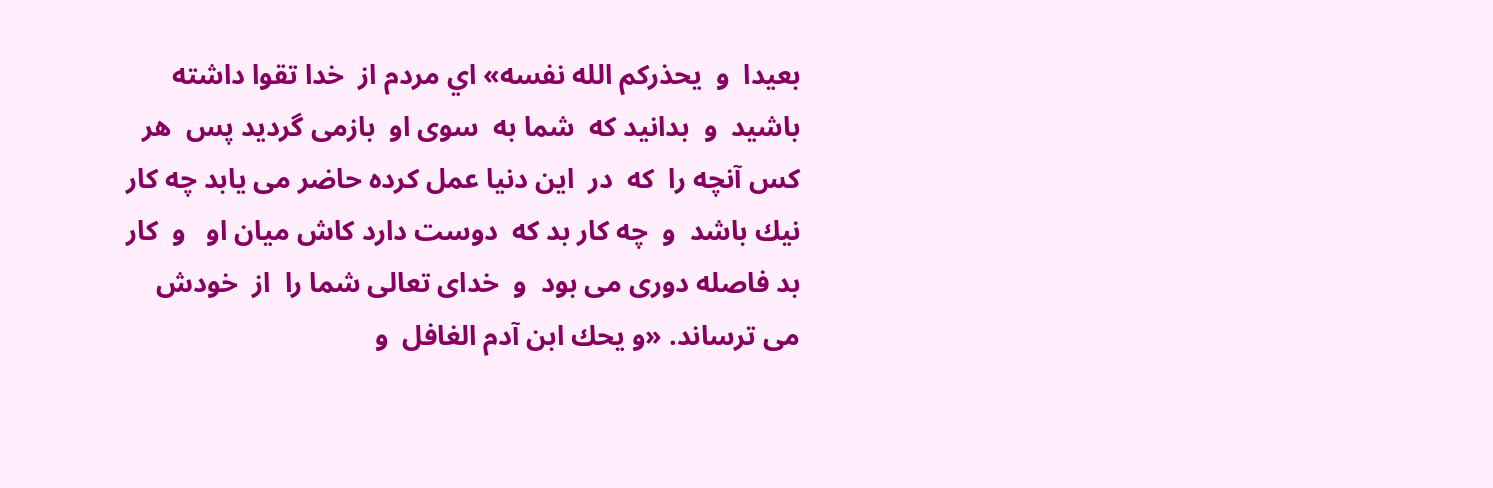بعيدا  ‌و‌  يحذركم الله نفسه» اي‌ مردم از‌  خدا تقوا داشته باشيد  ‌و‌  بدانيد كه‌  شما به‌  سوى او‌  بازمى گرديد پس‌  هر‌  كس آنچه را‌  كه‌  در‌  اين دنيا عمل كرده حاضر مى‌ يابد چه كار نيك باشد  ‌و‌  چه كار بد كه‌  دوست دارد كاش ميان او‌   ‌و‌  كار بد فاصله دورى مى‌ بود  ‌و‌  خداى تعالى شما را‌  از‌  خودش مى‌ ترساند. «و يحك ابن آدم الغافل  ‌و‌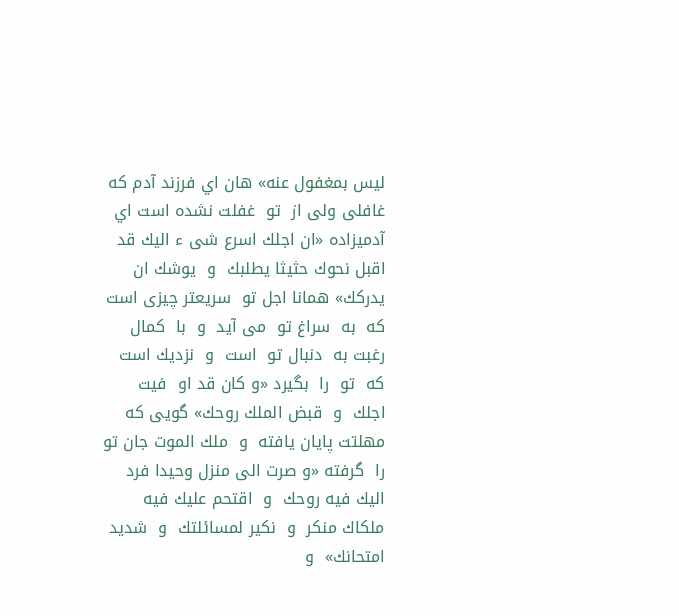ليس بمغفول عنه» هان اي‌ فرزند آدم كه‌  غافلى ولى از‌  تو‌  غفلت نشده است اي‌ آدميزاده «ان اجلك اسرع شى ء اليك قد اقبل نحوك حثيثا يطلبك  ‌و‌  يوشك ان‌  يدركك» همانا اجل تو‌  سريعتر چيزى است كه‌  به‌  سراغ تو‌  مى‌ آيد  ‌و‌  با‌  كمال رغبت به‌  دنبال تو‌  است  ‌و‌  نزديك است كه‌  تو‌  را‌  بگيرد «و كان قد او‌  فيت اجلك  ‌و‌  قبض الملك روحك» گويى كه‌  مهلتت پايان يافته  ‌و‌  ملك الموت جان تو‌  را‌  گرفته «و صرت الى منزل وحيدا فرد اليك فيه روحك  ‌و‌  اقتحم عليك فيه ملكاك منكر  ‌و‌  نكير لمسائلتك  ‌و‌  شديد امتحانك»  و‌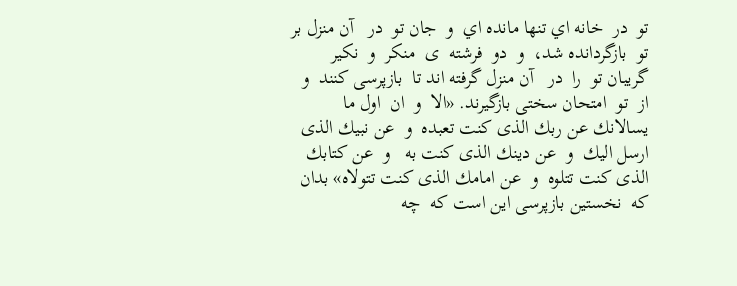تو‌  در‌  خانه اي‌ تنها مانده اي‌  ‌و‌  جان تو‌  در‌   ‌آن منزل بر‌  تو‌  بازگردانده شد،  ‌و‌  دو‌  فرشته  ‌ى‌  منكر  ‌و‌  نكير گريبان تو‌  را‌  در‌   ‌آن منزل گرفته اند تا‌  بازپرسى كنند  ‌و‌  از‌  تو‌  امتحان سختى بازگيرند. «الا  ‌و‌  ان‌  اول ما‌  يسالانك عن ربك الذى كنت تعبده  ‌و‌  عن نبيك الذى ارسل اليك  ‌و‌  عن دينك الذى كنت به‌   ‌و‌  عن كتابك الذى كنت تتلوه  ‌و‌  عن امامك الذى كنت تتولاه» بدان كه‌  نخستين بازپرسى اين است كه‌  چه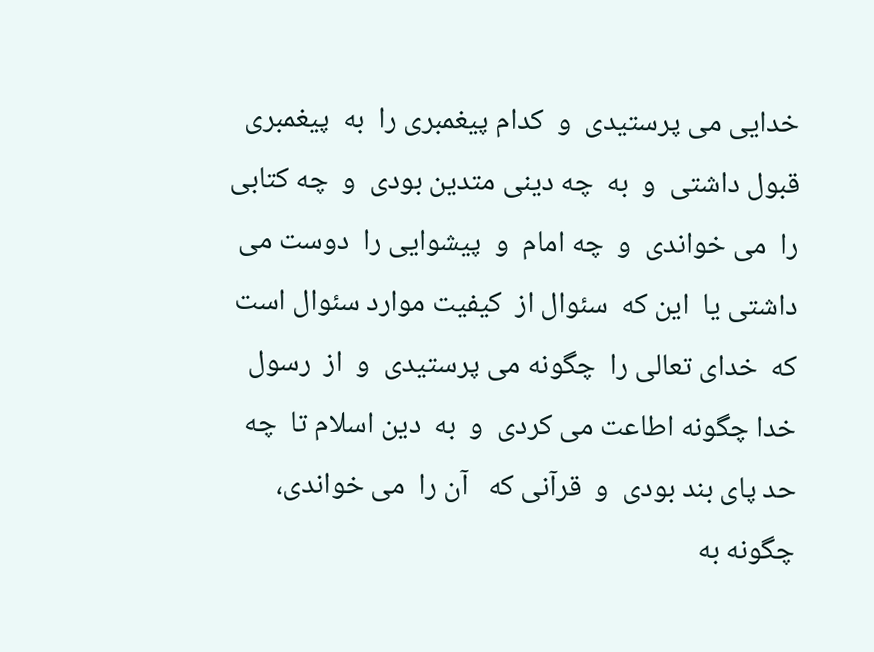خدايى مى‌ پرستيدى  ‌و‌  كدام پيغمبرى را‌  به‌  پيغمبرى قبول داشتى  ‌و‌  به‌  چه دينى متدين بودى  ‌و‌  چه كتابى را‌  مى‌ خواندى  ‌و‌  چه امام  ‌و‌  پيشوايى را‌  دوست مى‌ داشتى يا‌  اين كه‌  سئوال از‌  كيفيت موارد سئوال است كه‌  خداى تعالى را‌  چگونه مى‌ پرستيدى  ‌و‌  از‌  رسول خدا چگونه اطاعت مى‌ كردى  ‌و‌  به‌  دين اسلام تا‌  چه حد پاى بند بودى  ‌و‌  قرآنى كه‌   ‌آن را‌  مى‌ خواندى، چگونه به‌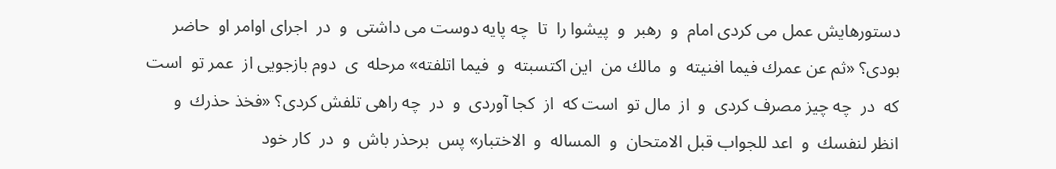دستورهايش عمل مى‌ كردى امام  ‌و‌  رهبر  ‌و‌  پيشوا را‌  تا‌  چه پايه دوست مى‌ داشتى  ‌و‌  در‌  اجراى اوامر او‌  حاضر بودى؟ «ثم عن عمرك فيما افنيته  ‌و‌  مالك من‌  اين اكتسبته  ‌و‌  فيما اتلفته» مرحله  ‌ى‌  دوم بازجويى از‌  عمر تو‌  است كه‌  در‌  چه چيز مصرف كردى  ‌و‌  از‌  مال تو‌  است كه‌  از‌  كجا آوردى  ‌و‌  در‌  چه راهى تلفش كردى؟ «فخذ حذرك  ‌و‌  انظر لنفسك  ‌و‌  اعد للجواب قبل الامتحان  ‌و‌  المساله  ‌و‌  الاختبار» پس‌  برحذر باش  ‌و‌  در‌  كار خود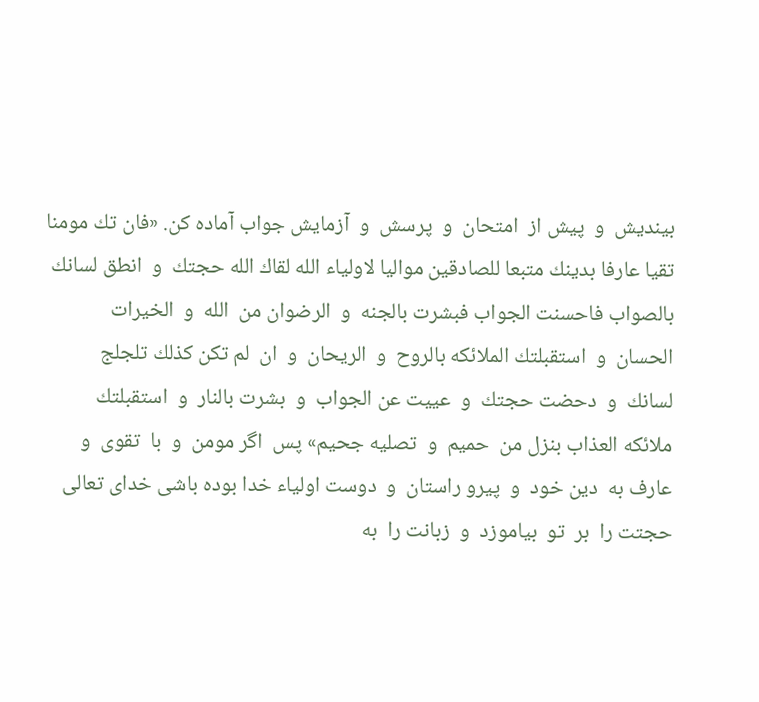بينديش  ‌و‌  پيش از‌  امتحان  ‌و‌  پرسش  ‌و‌  آزمايش جواب آماده كن. «فان تك مومنا تقيا عارفا بدينك متبعا للصادقين مواليا لاولياء الله لقاك الله حجتك  ‌و‌  انطق لسانك بالصواب فاحسنت الجواب فبشرت بالجنه  ‌و‌  الرضوان من‌  الله  ‌و‌  الخيرات الحسان  ‌و‌  استقبلتك الملائكه بالروح  ‌و‌  الريحان  ‌و‌  ان‌  لم تكن كذلك تلجلج لسانك  ‌و‌  دحضت حجتك  ‌و‌  عييت عن الجواب  ‌و‌  بشرت بالنار  ‌و‌  استقبلتك ملائكه العذاب بنزل من‌  حميم  ‌و‌  تصليه جحيم» پس‌  اگر مومن  ‌و‌  با‌  تقوى  ‌و‌  عارف به‌  دين خود  ‌و‌  پيرو راستان  ‌و‌  دوست اولياء خدا بوده باشى خداى تعالى حجتت را‌  بر‌  تو‌  بياموزد  ‌و‌  زبانت را‌  به‌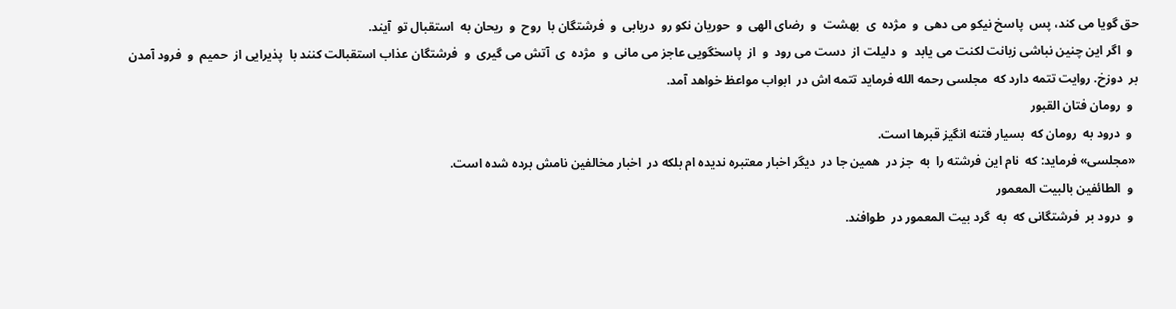حق گويا مى‌ كند، پس‌  پاسخ نيكو مى‌ دهى  ‌و‌  مژده  ‌ى‌  بهشت  ‌و‌  رضاى الهى  ‌و‌  حوريان نكو رو‌  دريابى  ‌و‌  فرشتگان با‌  روح  ‌و‌  ريحان به‌  استقبال تو‌  آيند.
  و‌  اگر اين چنين نباشى زبانت لكنت مى‌ يابد  ‌و‌  دليلت از‌  دست مى‌ رود  ‌و‌  از‌  پاسخگويى عاجز مى‌ مانى  ‌و‌  مژده  ‌ى‌  آتش مى‌ گيرى  ‌و‌  فرشتگان عذاب استقبالت كنند با‌  پذيرايى از‌  حميم  ‌و‌  فرود آمدن بر‌  دوزخ. روايت تتمه دارد كه‌  مجلسى رحمه الله فرمايد تتمه اش در‌  ابواب مواعظ خواهد آمد.
  و‌  رومان فتان القبور
  و‌  درود به‌  رومان كه‌  بسيار فتنه انگيز قبرها است.
 «مجلسى» فرمايد: كه‌  نام اين فرشته را‌  به‌  جز در‌  همين جا در‌  ديگر اخبار معتبره نديده ام بلكه در‌  اخبار مخالفين نامش برده شده است.
  و‌  الطائفين بالبيت المعمور
  و‌  درود بر‌  فرشتگانى كه‌  به‌  گرد بيت المعمور در‌  طوافند.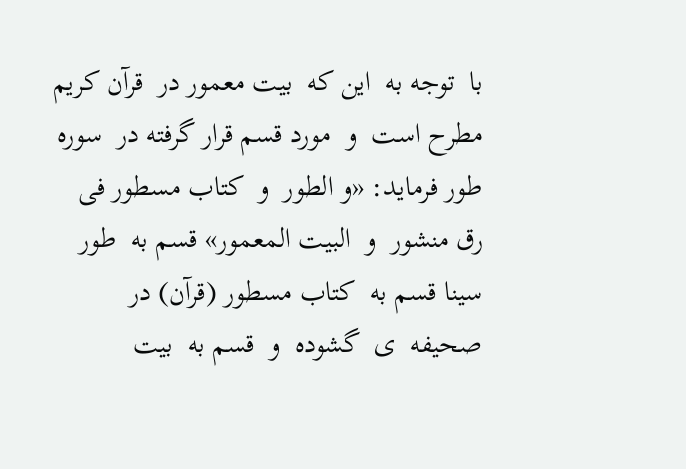با‌  توجه به‌  اين كه‌  بيت معمور در‌  قرآن كريم مطرح است  ‌و‌  مورد قسم قرار گرفته در‌  سوره طور فرمايد: «و الطور  ‌و‌  كتاب مسطور فى رق منشور  ‌و‌  البيت المعمور» قسم به‌  طور سينا قسم به‌  كتاب مسطور (قرآن) در‌  صحيفه  ‌ى‌  گشوده  ‌و‌  قسم به‌  بيت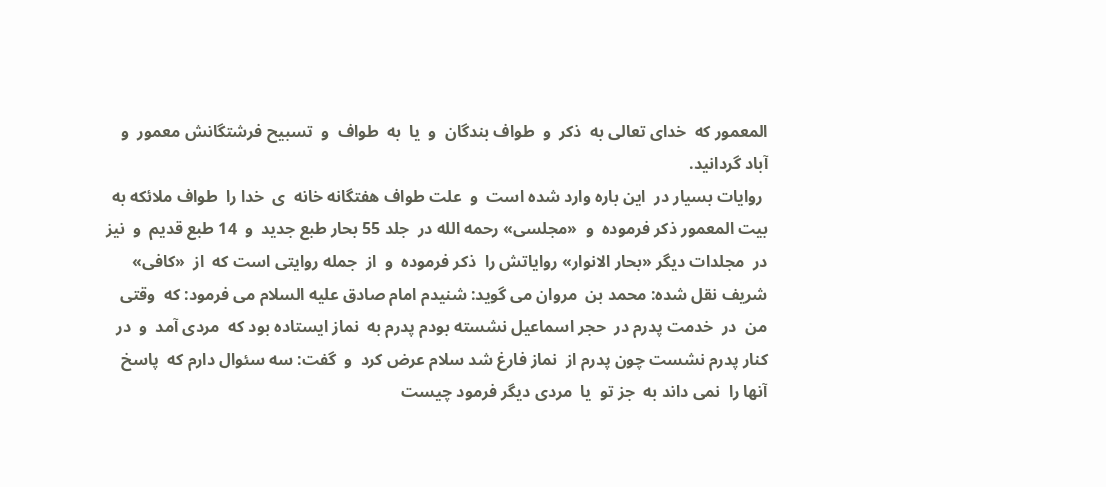المعمور كه‌  خداى تعالى به‌  ذكر  ‌و‌  طواف بندگان  ‌و‌  يا‌  به‌  طواف  ‌و‌  تسبيح فرشتگانش معمور  ‌و‌  آباد گردانيد.
 روايات بسيار در‌  اين باره وارد شده است  ‌و‌  علت طواف هفتگانه خانه  ‌ى‌  خدا را‌  طواف ملائكه به‌  بيت المعمور ذكر فرموده  ‌و‌  «مجلسى» رحمه الله در‌  جلد 55 بحار طبع جديد  ‌و‌  14 طبع قديم  ‌و‌  نيز در‌  مجلدات ديگر «بحار الانوار» رواياتش را‌  ذكر فرموده  ‌و‌  از‌  جمله روايتى است كه‌  از‌  «كافى» شريف نقل شده: محمد بن‌  مروان مى‌ گويد: شنيدم امام صادق عليه السلام مى‌ فرمود: كه‌  وقتى من‌  در‌  خدمت پدرم در‌  حجر اسماعيل نشسته بودم پدرم به‌  نماز ايستاده بود كه‌  مردى آمد  ‌و‌  در‌  كنار پدرم نشست چون پدرم از‌  نماز فارغ شد سلام عرض كرد  ‌و‌  گفت: سه سئوال دارم كه‌  پاسخ آنها را‌  نمى داند به‌  جز تو‌  يا‌  مردى ديگر فرمود چيست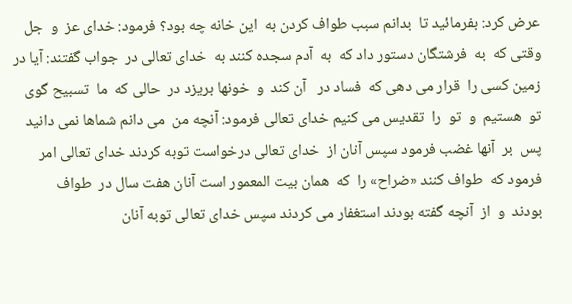عرض كرد: بفرمائيد تا‌  بدانم سبب طواف كردن به‌  اين خانه چه بود؟ فرمود: خداى عز  ‌و‌  جل وقتى كه‌  به‌  فرشتگان دستور داد كه‌  به‌  آدم سجده كنند به‌  خداى تعالى در‌  جواب گفتند: آيا در‌  زمين كسى را‌  قرار مى‌ دهى كه‌  فساد در‌   ‌آن كند  ‌و‌  خونها بريزد در‌  حالى كه‌  ما‌  تسبيح گوى تو‌  هستيم  ‌و‌  تو‌  را‌  تقديس مى‌ كنيم خداى تعالى فرمود: آنچه من‌  مى‌ دانم شماها نمى دانيد پس‌  بر‌  آنها غضب فرمود سپس آنان از‌  خداى تعالى درخواست توبه كردند خداى تعالى امر فرمود كه‌  طواف كنند «ضراح» را‌  كه‌  همان بيت المعمور است آنان هفت سال در‌  طواف بودند  ‌و‌  از‌  آنچه گفته بودند استغفار مى‌ كردند سپس خداى تعالى توبه آنان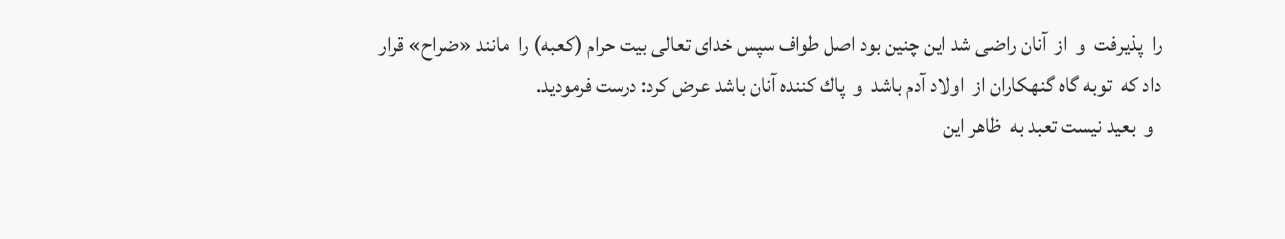را‌  پذيرفت  ‌و‌  از‌  آنان راضى شد اين چنين بود اصل طواف سپس خداى تعالى بيت حرام (كعبه) را‌  مانند «ضراح» قرار داد كه‌  توبه گاه گنهكاران از‌  اولاد آدم باشد  ‌و‌  پاك كننده آنان باشد عرض كرد: درست فرموديد.
  و‌  بعيد نيست تعبد به‌  ظاهر اين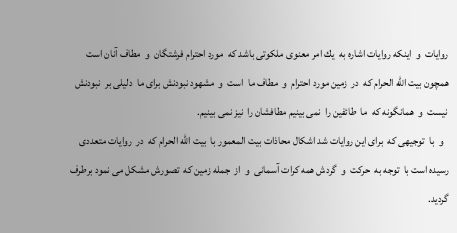روايات  ‌و‌  اينكه روايات اشاره به‌  يك امر معنوى ملكوتى باشد كه‌  مورد احترام فرشتگان  ‌و‌  مطاف آنان است همچون بيت الله الحرام كه‌  در‌  زمين مورد احترام  ‌و‌  مطاف ما‌  است  ‌و‌  مشهود نبودنش براى ما‌  دليلى بر‌  نبودنش نيست  ‌و‌  همانگونه كه‌  ما‌  طائفين را‌  نمى بينيم مطافشان را‌  نيز نمى بينيم.
  و‌  با‌  توجيهى كه‌  براى اين روايات شد اشكال محاذات بيت المعمور با‌  بيت الله الحرام كه‌  در‌  روايات متعددى رسيده است با‌  توجه به‌  حركت  ‌و‌  گردش همه كرات آسمانى  ‌و‌  از‌  جمله زمين كه‌  تصورش مشكل مى‌ نمود برطرف گرديد.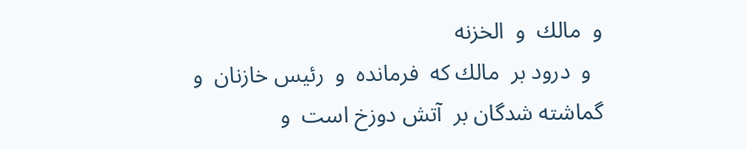و‌  مالك  ‌و‌  الخزنه
  و‌  درود بر‌  مالك كه‌  فرمانده  ‌و‌  رئيس خازنان  ‌و‌  گماشته شدگان بر‌  آتش دوزخ است  ‌و‌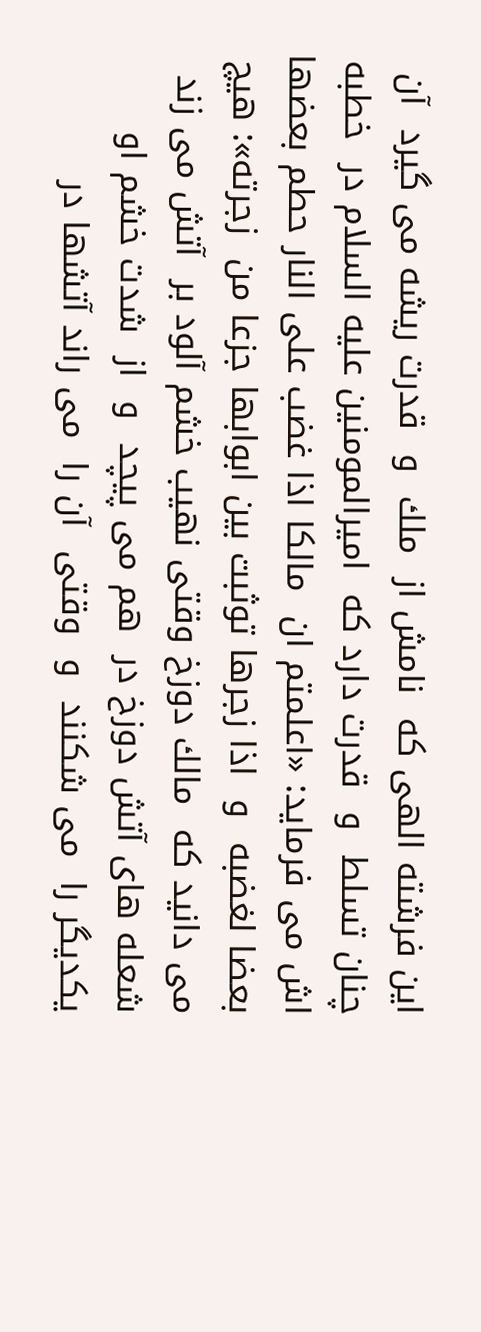اين فرشته الهى كه‌  نامش از‌  ملك  ‌و‌  قدرت ريشه مى‌ گيرد  ‌آن چنان تسلط  ‌و‌  قدرت دارد كه‌  اميرالمومنين عليه السلام در‌  خطبه اش مى‌ فرمايد: «اعلمتم ان‌  مالكا اذا غضب على النار حطم بعضها بعضا لغضبه  ‌و‌  اذا زجرها توثبت بين ابوابها جزعا من‌  زجرته»: هيچ مى‌ دانيد كه‌  مالك دوزخ وقتى نهيب خشم آلود بر‌  آتش مى‌ زند شعله هاى آتش دوزخ در‌  هم مى‌ پيچد  ‌و‌  از‌  شدت خشم او‌  يكديگر را‌  مى‌ شكنند  ‌و‌  وقتى  ‌آن را‌  مى‌ راند آتشها در‌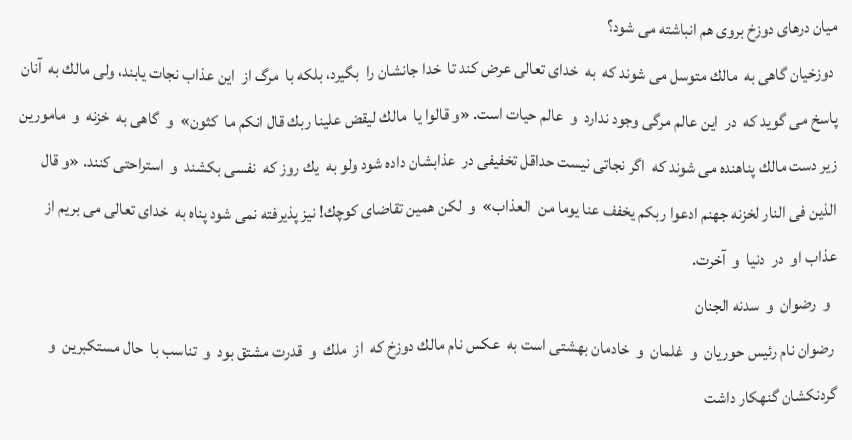ميان درهاى دوزخ بروى هم انباشته مى‌ شود؟
 دوزخيان گاهى به‌  مالك متوسل مى‌ شوند كه‌  به‌  خداى تعالى عرض كند تا‌  خدا جانشان را‌  بگيرد، بلكه با‌  مرگ از‌  اين عذاب نجات يابند، ولى مالك به‌  آنان پاسخ مى‌ گويد كه‌  در‌  اين عالم مرگى وجود ندارد  ‌و‌  عالم حيات است. «و قالوا يا‌  مالك ليقض علينا ربك قال انكم ما‌  كثون»  و‌  گاهى به‌  خزنه  ‌و‌  مامورين زير دست مالك پناهنده مى‌ شوند كه‌  اگر نجاتى نيست حداقل تخفيفى در‌  عذابشان داده شود ولو به‌  يك روز كه‌  نفسى بكشند  ‌و‌  استراحتى كنند. «و قال الذين فى النار لخزنه جهنم ادعوا ربكم يخفف عنا يوما من‌  العذاب»  و‌  لكن همين تقاضاى كوچك! نيز پذيرفته نمى شود پناه به‌  خداى تعالى مى‌ بريم از‌  عذاب او‌  در‌  دنيا  ‌و‌  آخرت.
  و‌  رضوان  ‌و‌  سدنه الجنان
 رضوان نام رئيس حوريان  ‌و‌  غلمان  ‌و‌  خادمان بهشتى است به‌  عكس نام مالك دوزخ كه‌  از‌  ملك  ‌و‌  قدرت مشتق بود  ‌و‌  تناسب با‌  حال مستكبرين  ‌و‌  گردنكشان گنهكار داشت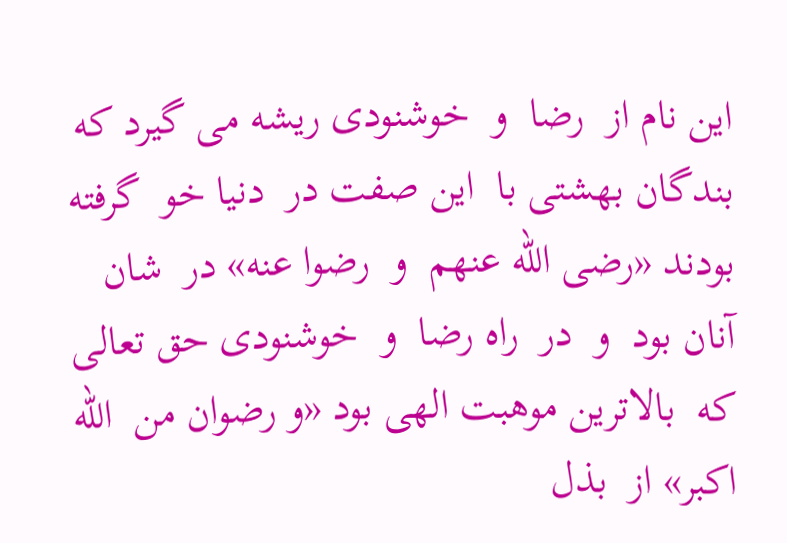اين نام از‌  رضا  ‌و‌  خوشنودى ريشه مى‌ گيرد كه‌  بندگان بهشتى با‌  اين صفت در‌  دنيا خو‌  گرفته بودند «رضى الله عنهم  ‌و‌  رضوا عنه» در‌  شان آنان بود  ‌و‌  در‌  راه رضا  ‌و‌  خوشنودى حق تعالى كه‌  بالاترين موهبت الهى بود «و رضوان من‌  الله اكبر» از‌  بذل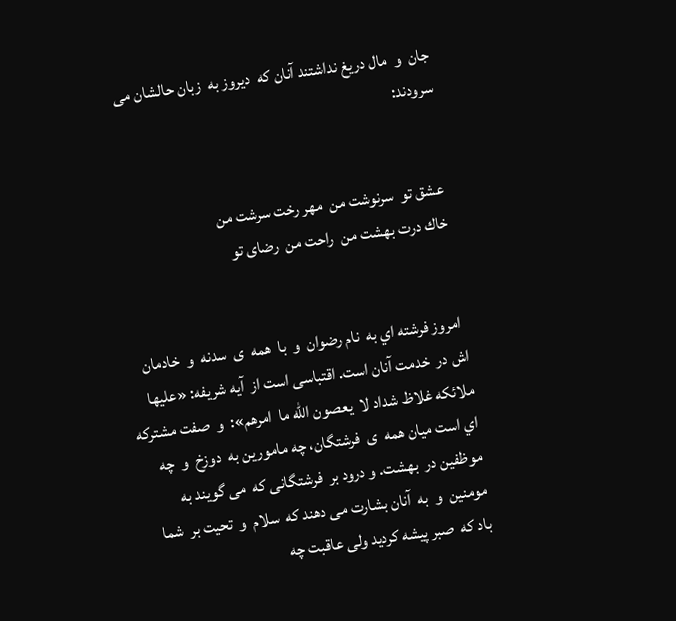جان  ‌و‌  مال دريغ نداشتند آنان كه‌  ديروز به‌  زبان حالشان مى‌ سرودند:


 عشق تو‌  سرنوشت من‌  مهر رخت سرشت من‌
 خاك درت بهشت من‌  راحت من‌  رضاى تو‌


 امروز فرشته اي‌ به‌  نام رضوان  ‌و‌  با‌  همه  ‌ى‌  سدنه  ‌و‌  خادمان اش در‌  خدمت آنان است. اقتباسى است از‌  آيه شريفه: «عليها ملائكه غلاظ شداد لا‌  يعصون الله ما‌  امرهم»:  و‌  صفت مشتركه اي‌ است ميان همه  ‌ى‌  فرشتگان، چه مامورين به‌  دوزخ  ‌و‌  چه موظفين در‌  بهشت. و‌ درود بر‌  فرشتگانى كه‌  مى‌ گويند به‌  مومنين  ‌و‌  به‌  آنان بشارت مى‌ دهند كه‌  سلام  ‌و‌  تحيت بر‌  شما باد كه‌  صبر پيشه كرديد ولى عاقبت چه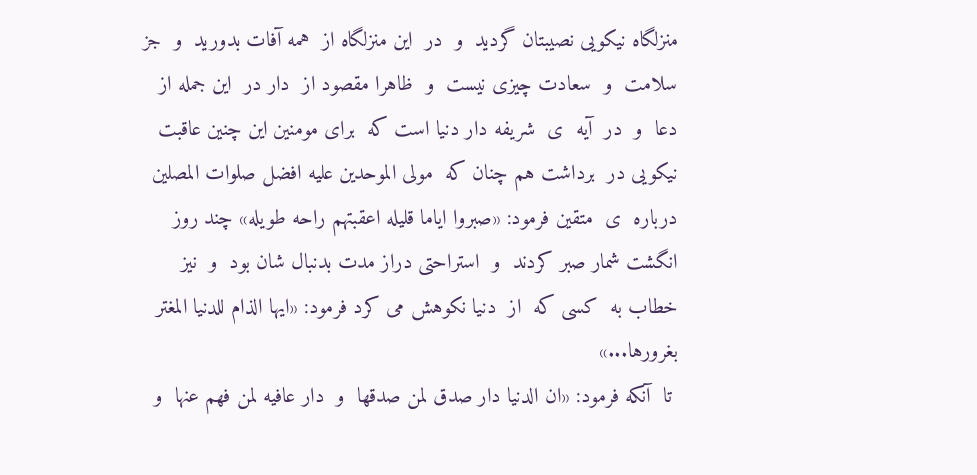منزلگاه نيكويى نصيبتان گرديد  ‌و‌  در‌  اين منزلگاه از‌  همه آفات بدوريد  ‌و‌  جز سلامت  ‌و‌  سعادت چيزى نيست  ‌و‌  ظاهرا مقصود از‌  دار در‌  اين جمله از‌  دعا  ‌و‌  در‌  آيه  ‌ى‌  شريفه دار دنيا است كه‌  براى مومنين اين چنين عاقبت نيكويى در‌  برداشت هم چنان كه‌  مولى الموحدين عليه افضل صلوات المصلين درباره  ‌ى‌  متقين فرمود: «صبروا اياما قليله اعقبتهم راحه طويله» چند روز انگشت شمار صبر كردند  ‌و‌  استراحتى دراز مدت بدنبال شان بود  ‌و‌  نيز خطاب به‌  كسى كه‌  از‌  دنيا نكوهش مى‌ كرد فرمود: «ايها الذام للدنيا المغتر بغرورها...»
 تا‌  آنكه فرمود: «ان الدنيا دار صدق لمن صدقها  ‌و‌  دار عافيه لمن فهم عنها  ‌و‌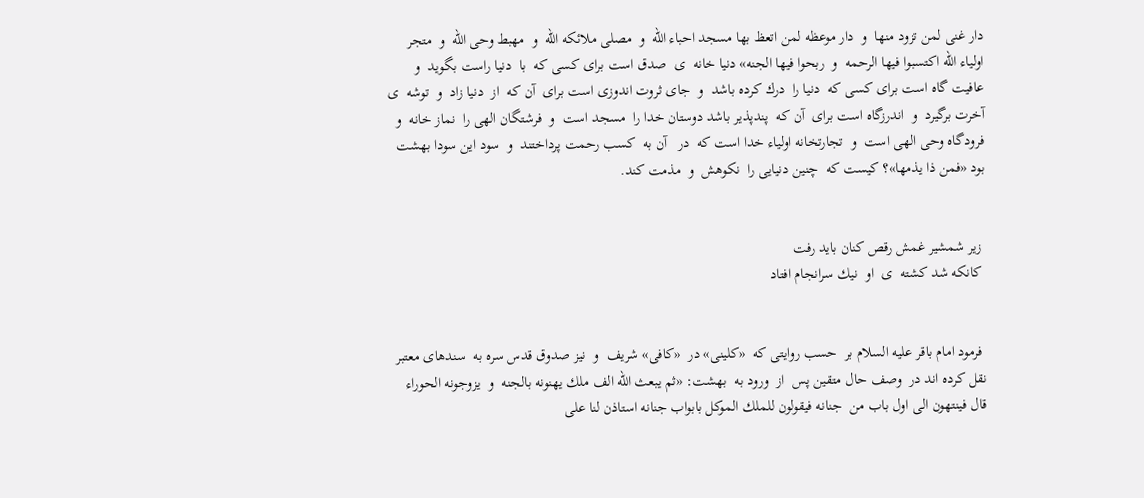دار غنى لمن تزود منها  ‌و‌  دار موعظه لمن اتعظ بها مسجد احباء الله  ‌و‌  مصلى ملائكه الله  ‌و‌  مهبط وحى الله  ‌و‌  متجر اولياء الله اكتسبوا فيها الرحمه  ‌و‌  ربحوا فيها الجنه» دنيا خانه  ‌ى‌  صدق است براى كسى كه‌  با‌  دنيا راست بگويد  ‌و‌  عافيت گاه است براى كسى كه‌  دنيا را‌  درك كرده باشد  ‌و‌  جاى ثروت اندوزى است براى  ‌آن كه‌  از‌  دنيا زاد  ‌و‌  توشه  ‌ى‌  آخرت برگيرد  ‌و‌  اندرزگاه است براى  ‌آن كه‌  پندپذير باشد دوستان خدا را‌  مسجد است  ‌و‌  فرشتگان الهى را‌  نماز خانه  ‌و‌  فرودگاه وحى الهى است  ‌و‌  تجارتخانه اولياء خدا است كه‌  در‌   ‌آن به‌  كسب رحمت پرداختند  ‌و‌  سود اين سودا بهشت بود «فمن ذا يذمها»؟ كيست كه‌  چنين دنيايى را‌  نكوهش  ‌و‌  مذمت كند.


 زير شمشير غمش رقص كنان بايد رفت
 كانكه شد كشته  ‌ى‌  او‌  نيك سرانجام افتاد


 فرمود امام باقر عليه السلام بر‌  حسب روايتى كه‌  «كلينى» در‌  «كافى» شريف  ‌و‌  نيز صدوق قدس سره به‌  سندهاى معتبر نقل كرده اند در‌  وصف حال متقين پس‌  از‌  ورود به‌  بهشت: «ثم يبعث الله الف ملك يهنونه بالجنه  ‌و‌  يزوجونه الحوراء قال فينتهون الى اول باب من‌  جنانه فيقولون للملك الموكل بابواب جنانه استاذن لنا على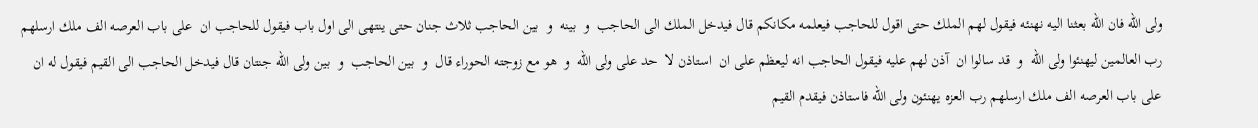ولى الله فان الله بعثنا اليه نهنئه فيقول لهم الملك حتى اقول للحاجب فيعلمه مكانكم قال فيدخل الملك الى الحاجب  ‌و‌  بينه  ‌و‌  بين الحاجب ثلاث جنان حتى ينتهى الى اول باب فيقول للحاجب ان‌  على باب العرصه الف ملك ارسلهم رب العالمين ليهنئوا ولى الله  ‌و‌  قد سالوا ان‌  آذن لهم عليه فيقول الحاجب انه ليعظم على ان‌  استاذن لا‌  حد على ولى الله  ‌و‌  هو مع زوجته الحوراء قال  ‌و‌  بين الحاجب  ‌و‌  بين ولى الله جنتان قال فيدخل الحاجب الى القيم فيقول له ان‌  على باب العرصه الف ملك ارسلهم رب العزه يهنئون ولى الله فاستاذن فيقدم القيم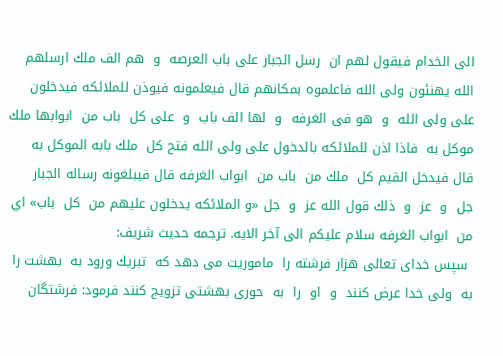الى الخدام فيقول لهم ان‌  رسل الجبار على باب العرصه  ‌و‌  هم الف ملك ارسلهم الله يهنئون ولى الله فاعلموه بمكانهم قال فيعلمونه فيوذن للملائكه فيدخلون على ولى الله  ‌و‌  هو فى الغرفه  ‌و‌  لها الف باب  ‌و‌  على كل‌  باب من‌  ابوابها ملك موكل به‌  فاذا اذن للملائكه بالدخول على ولى الله فتح كل‌  ملك بابه الموكل به‌  قال فيدخل القيم كل‌  ملك من‌  باب من‌  ابواب الغرفه قال فيبلغونه رساله الجبار جل  ‌و‌  عز  ‌و‌  ذلك قول الله عز  ‌و‌  جل «و الملائكه يدخلون عليهم من‌  كل‌  باب» اي‌ من‌  ابواب الغرفه سلام عليكم الى آخر الايه. ترجمه حديث شريف:
 سپس خداى تعالى هزار فرشته را‌  ماموريت مى‌ دهد كه‌  تبريك ورود به‌  بهشت را‌  به‌  ولى خدا عرض كنند  ‌و‌  او‌  را‌  به‌  حورى بهشتى تزويج كنند فرمود: فرشتگان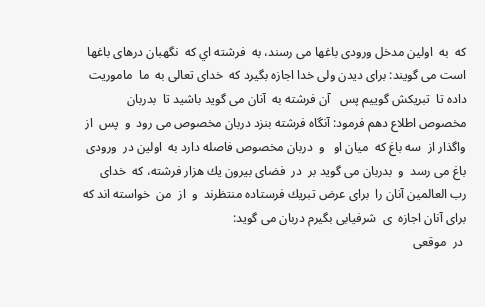كه‌  به‌  اولين مدخل ورودى باغها مى‌ رسند، به‌  فرشته اي‌ كه‌  نگهبان درهاى باغها است مى‌ گويند: براى ديدن ولى خدا اجازه بگيرد كه‌  خداى تعالى به‌  ما‌  ماموريت داده تا‌  تبريكش گوييم پس‌   ‌آن فرشته به‌  آنان مى‌ گويد باشيد تا‌  بدربان مخصوص اطلاع دهم فرمود: آنگاه فرشته بنزد دربان مخصوص مى‌ رود  ‌و‌  پس‌  از‌  واگذار از‌  سه باغ كه‌  ميان او‌   ‌و‌  دربان مخصوص فاصله دارد به‌  اولين در‌  ورودى باغ مى‌ رسد  ‌و‌  بدربان مى‌ گويد بر‌  در‌  فضاى بيرون يك هزار فرشته، كه‌  خداى رب العالمين آنان را‌  براى عرض تبريك فرستاده منتظرند  ‌و‌  از‌  من‌  خواسته اند كه‌  براى آنان اجازه  ‌ى‌  شرفيابى بگيرم دربان مى‌ گويد:
 در‌  موقعى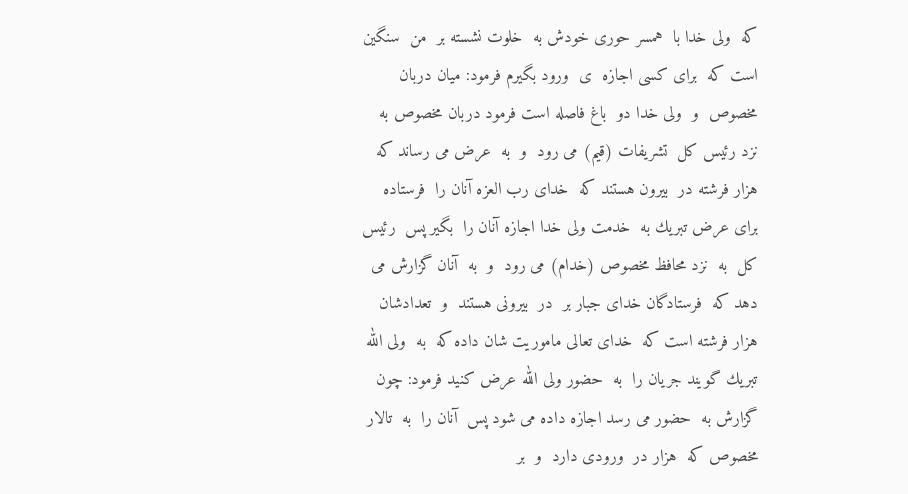كه‌  ولى خدا با‌  همسر حورى خودش به‌  خلوت نشسته بر‌  من‌  سنگين است كه‌  براى كسى اجازه  ‌ى‌  ورود بگيرم فرمود: ميان دربان مخصوص  ‌و‌  ولى خدا دو‌  باغ فاصله است فرمود دربان مخصوص به‌  نزد رئيس كل‌  تشريفات (قيم) مى‌ رود  ‌و‌  به‌  عرض مى‌ رساند كه‌  هزار فرشته در‌  بيرون هستند كه‌  خداى رب العزه آنان را‌  فرستاده براى عرض تبريك به‌  خدمت ولى خدا اجازه آنان را‌  بگير پس‌  رئيس كل‌  به‌  نزد محافظ مخصوص (خدام) مى‌ رود  ‌و‌  به‌  آنان گزارش مى‌ دهد كه‌  فرستادگان خداى جبار بر‌  در‌  بيرونى هستند  ‌و‌  تعدادشان هزار فرشته است كه‌  خداى تعالى ماموريت شان داده كه‌  به‌  ولى الله تبريك گويند جريان را‌  به‌  حضور ولى الله عرض كنيد فرمود: چون گزارش به‌  حضور مى‌ رسد اجازه داده مى‌ شود پس‌  آنان را‌  به‌  تالار مخصوص كه‌  هزار در‌  ورودى دارد  ‌و‌  بر‌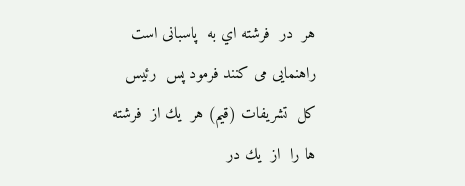هر‌  در‌  فرشته اي‌ به‌  پاسبانى است راهنمايى مى‌ كنند فرمود پس‌  رئيس كل‌  تشريفات (قيم) هر‌  يك از‌  فرشته ها را‌  از‌  يك در‌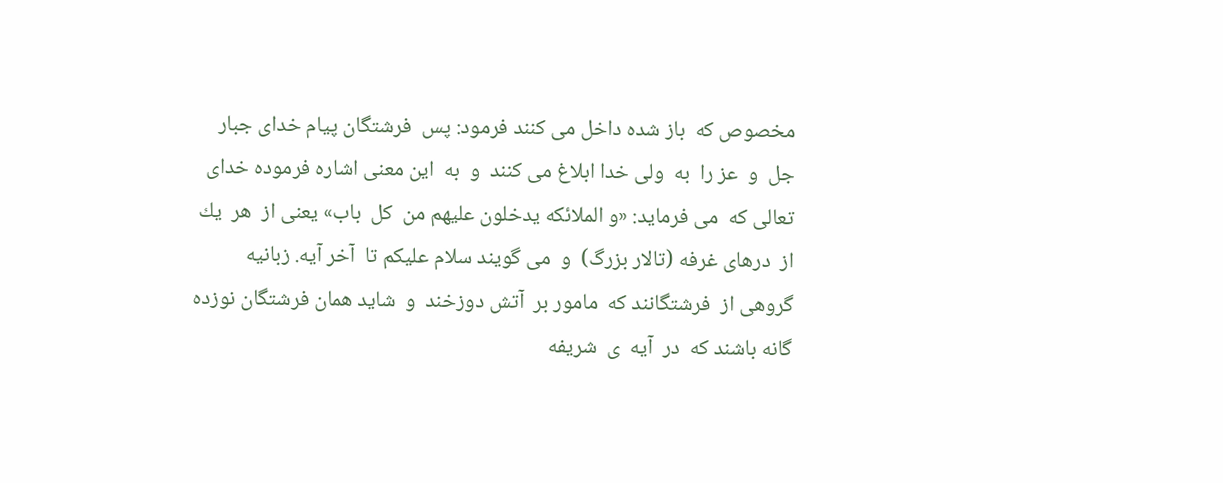مخصوص كه‌  باز شده داخل مى‌ كنند فرمود: پس‌  فرشتگان پيام خداى جبار جل  ‌و‌  عز را‌  به‌  ولى خدا ابلاغ مى‌ كنند  ‌و‌  به‌  اين معنى اشاره فرموده خداى تعالى كه‌  مى‌ فرمايد: «و الملائكه يدخلون عليهم من‌  كل‌  باب» يعنى از‌  هر‌  يك از‌  درهاى غرفه (تالار بزرگ)  و‌  مى‌ گويند سلام عليكم تا‌  آخر آيه. زبانيه گروهى از‌  فرشتگانند كه‌  مامور بر‌  آتش دوزخند  ‌و‌  شايد همان فرشتگان نوزده گانه باشند كه‌  در‌  آيه  ‌ى‌  شريفه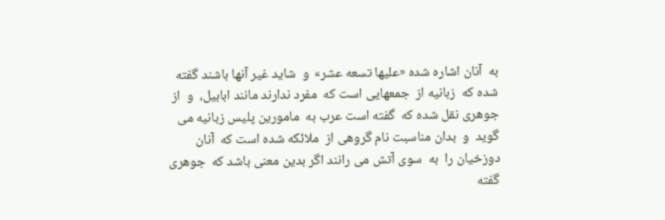به‌  آنان اشاره شده «عليها تسعه عشر»  و‌  شايد غير آنها باشند گفته شده كه‌  زبانيه از‌  جمعهايى است كه‌  مفرد ندارند مانند ابابيل،  ‌و‌  از‌  جوهرى نقل شده كه‌  گفته است عرب به‌  مامورين پليس زبانيه مى‌ گويد  ‌و‌  بدان مناسبت نام گروهى از‌  ملائكه شده است كه‌  آنان دوزخيان را‌  به‌  سوى آتش مى‌ رانند اگر بدين معنى باشد كه‌  جوهرى گفته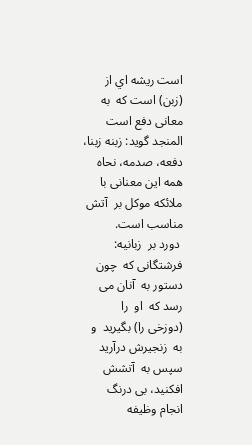است ريشه اي‌ از‌  (زبن) است كه‌  به‌  معانى دفع است المنجد گويد: زبنه زبنا، دفعه، صدمه، نحاه همه اين معنانى با‌  ملائكه موكل بر‌  آتش مناسب است.
 دورد بر‌  زبانيه: فرشتگانى كه‌  چون دستور به‌  آنان مى‌ رسد كه‌  او‌  را‌  (دوزخى را) بگيريد  ‌و‌  به‌  زنجيرش درآريد سپس به‌  آتشش افكنيد، بى درنگ انجام وظيفه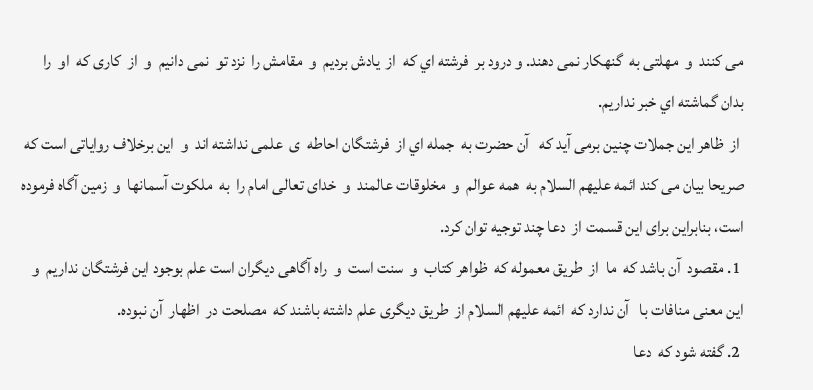مى‌ كنند  ‌و‌  مهلتى به‌  گنهكار نمى دهند. و‌ درود بر‌  فرشته اي‌ كه‌  از‌  يادش برديم  ‌و‌  مقامش را‌  نزد تو‌  نمى دانيم  ‌و‌  از‌  كارى كه‌  او‌  را‌  بدان گماشته اي‌ خبر نداريم.
 از‌  ظاهر اين جملات چنين برمى آيد كه‌   ‌آن حضرت به‌  جمله اي‌ از‌  فرشتگان احاطه  ‌ى‌  علمى نداشته اند  ‌و‌  اين برخلاف رواياتى است كه‌  صريحا بيان مى‌ كند ائمه عليهم السلام به‌  همه عوالم  ‌و‌  مخلوقات عالمند  ‌و‌  خداى تعالى امام را‌  به‌  ملكوت آسمانها  ‌و‌  زمين آگاه فرموده است، بنابراين براى اين قسمت از‌  دعا چند توجيه توان كرد.
 1. مقصود  ‌آن باشد كه‌  ما‌  از‌  طريق معموله كه‌  ظواهر كتاب  ‌و‌  سنت است  ‌و‌  راه آگاهى ديگران است علم بوجود اين فرشتگان نداريم  ‌و‌  اين معنى منافات با‌   ‌آن ندارد كه‌  ائمه عليهم السلام از‌  طريق ديگرى علم داشته باشند كه‌  مصلحت در‌  اظهار  ‌آن نبوده.
 2. گفته شود كه‌  دعا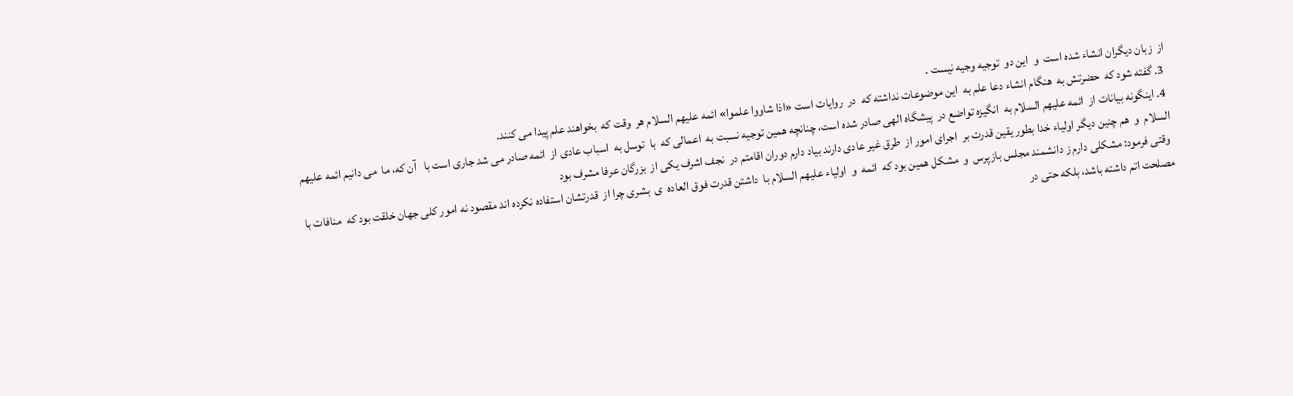از‌  زبان ديگران انشاء شده است  ‌و‌  اين دو‌  توجيه وجيه نيست .
 3. گفته شود كه‌  حضرتش به‌  هنگام انشاء دعا علم به‌  اين موضوعات نداشته كه‌  در‌  روايات است «اذا شاووا علموا» ائمه عليهم السلام هر‌  وقت كه‌  بخواهند علم پيدا مى‌ كنند.
 4. اينگونه بيانات از‌  ائمه عليهم السلام به‌  انگيزه تواضع در‌  پيشگاه الهى صادر شده است، چنانچه همين توجيه نسبت به‌  اعمالى كه‌  با‌  توسل به‌  اسباب عادى از‌  ائمه صادر مى‌ شد جارى است با‌   ‌آن كه، ما‌  مى‌ دانيم ائمه عليهم السلام  ‌و‌  هم چنين ديگر اولياء خدا بطور يقين قدرت بر‌  اجراى امور از‌  طرق غير عادى دارند بياد دارم دوران اقامتم در‌  نجف اشرف يكى از‌  بزرگان عرفا مشرف بود
 وقتى فرمود: مشكلى دارم ز دانشمند مجلس بازپرس  ‌و‌  مشكل همين بود كه‌  ائمه  ‌و‌  اولياء عليهم السلام با‌  داشتن قدرت فوق العاده  ‌ى‌  بشرى چرا از‌  قدرتشان استفاده نكرده اند مقصود نه امور كلى جهان خلقت بود كه‌  منافات با‌  مصلحت اتم داشته باشد، بلكه حتى در‌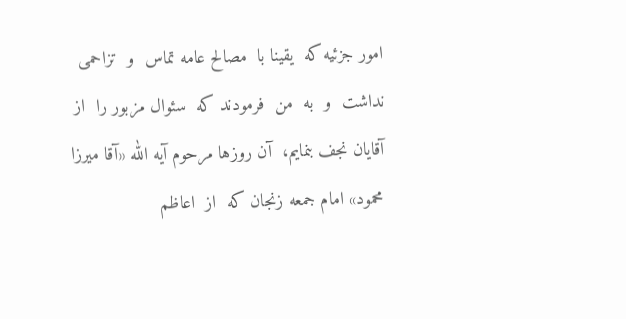امور جزئيه كه‌  يقينا با‌  مصالح عامه تماس  ‌و‌  تزاحمى نداشت  ‌و‌  به‌  من‌  فرمودند كه‌  سئوال مزبور را‌  از‌  آقايان نجف بنمايم،  ‌آن روزها مرحوم آيه الله «آقا ميرزا محمود» امام جمعه زنجان كه‌  از‌  اعاظم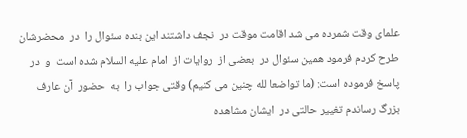علماى وقت شمرده مى‌ شد اقامت موقت در‌  نجف داشتند اين بنده سئوال را‌  در‌  محضرشان طرح كردم فرمود همين سئوال در‌  بعضى از‌  روايات از‌  امام عليه السلام شده است  ‌و‌  در‌  پاسخ فرموده است: (ما تواضعا لله چنين مى‌ كنيم) وقتى جواب را‌  به‌  حضور  ‌آن عارف بزرگ رساندم تغيير حالتى در‌  ايشان مشاهده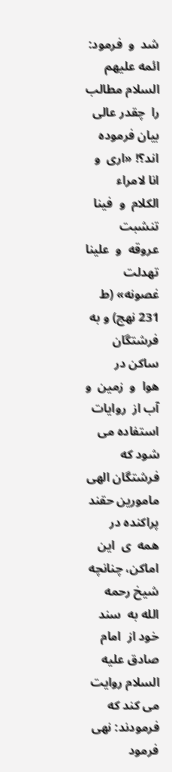شد  ‌و‌  فرمود: ائمه عليهم السلام مطالب را‌  چقدر عالى بيان فرموده اند؟! «ارى  ‌و‌  انا لامراء الكلام  ‌و‌  فينا تنشبت عروقه  ‌و‌  علينا تهدلت غصونه» (ط 231 نهج) و‌ به‌  فرشتگان ساكن در‌  هوا  ‌و‌  زمين  ‌و‌  آب از‌  روايات استفاده مى‌ شود كه‌  فرشتگان الهى مامورين حقند پراكنده در‌  همه  ‌ى‌  اين اماكن، چنانچه شيخ رحمه الله به‌  سند خود از‌  امام صادق عليه السلام روايت مى‌ كند كه‌  فرمودند: نهى فرمود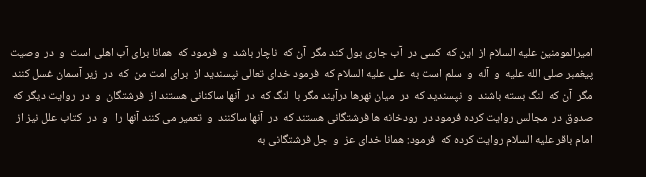اميرالمومنين عليه السلام از‌  اين كه‌  كسى در‌  آب جارى بول كند مگر  ‌آن كه‌  ناچار باشد  ‌و‌  فرمود كه‌  همانا براى آب اهلى است  ‌و‌  در‌  وصيت پيغمبر صلى الله عليه  ‌و‌  آله  ‌و‌  سلم است به‌  على عليه السلام كه‌  فرمود خداى تعالى نپسنديد از‌  براى امت من‌  كه‌  در‌  زير آسمان غسل كنند مگر  ‌آن كه‌  لنگ بسته باشند  ‌و‌  نپسنديد كه‌  در‌  ميان نهرها درآيند مگر با‌  لنگ كه‌  در‌  آنها ساكنانى هستند از‌  فرشتگان  ‌و‌  در‌  روايت ديگر كه‌  صدوق در‌  مجالس روايت كرده فرمود در‌  رودخانه ها فرشتگانى هستند كه‌  در‌  آنها ساكنند  ‌و‌  تعمير مى‌ كنند آنها را‌   ‌و‌  در‌  كتاب علل نيز از‌  امام باقر عليه السلام روايت كرده كه‌  فرمود: همانا خداى عز  ‌و‌  جل فرشتگانى به‌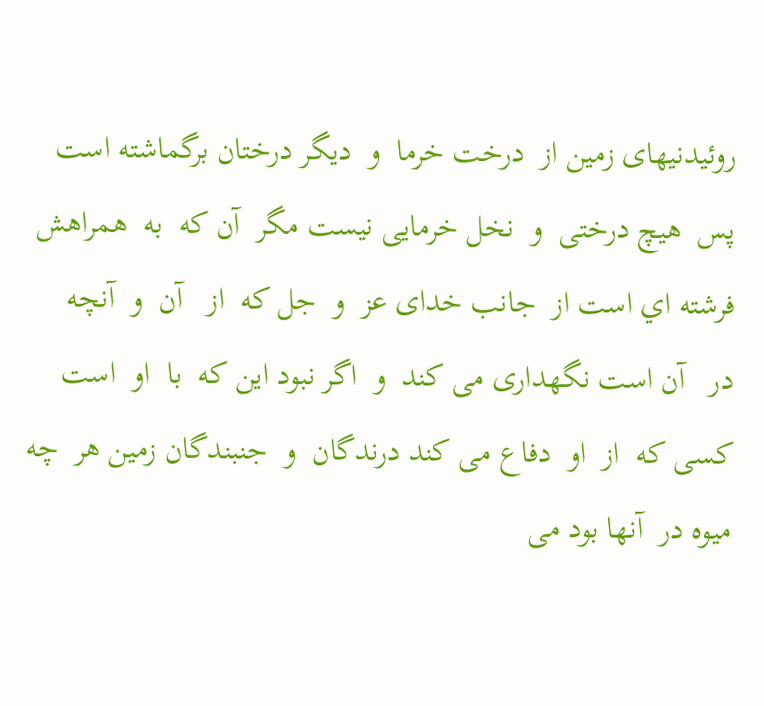روئيدنيهاى زمين از‌  درخت خرما  ‌و‌  ديگر درختان برگماشته است پس‌  هيچ درختى  ‌و‌  نخل خرمايى نيست مگر  ‌آن كه‌  به‌  همراهش فرشته اي‌ است از‌  جانب خداى عز  ‌و‌  جل كه‌  از‌   ‌آن  ‌و‌  آنچه در‌   ‌آن است نگهدارى مى‌ كند  ‌و‌  اگر نبود اين كه‌  با‌  او‌  است كسى كه‌  از‌  او‌  دفاع مى‌ كند درندگان  ‌و‌  جنبندگان زمين هر‌  چه ميوه در‌  آنها بود مى‌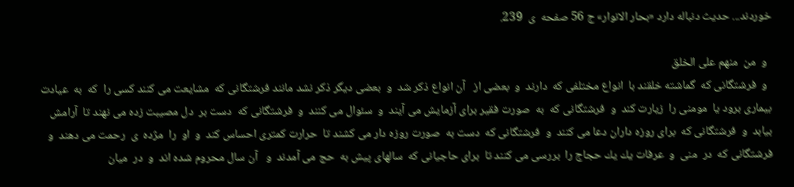خوردند... حديث دنباله دارد «بحار الانوار» ج 56 صفحه  ‌ى‌  239.

  و‌  من‌  منهم على الخلق
  و‌  فرشتگانى كه‌  گماشته خلقند با‌  انواع مختلفى كه‌  دارند  ‌و‌  بعضى از‌   ‌آن انواع ذكر شد  ‌و‌  بعضى ديگر ذكر نشد مانند فرشتگانى كه‌  مشايعت مى‌ كنند كسى را‌  كه‌  به‌  عيادت بيمارى برود يا‌  مومنى را‌  زيارت كند  ‌و‌  فرشتگانى كه‌  به‌  صورت فقير براى آزمايش مى‌ آيند  ‌و‌  سئوال مى‌ كنند  ‌و‌  فرشتگانى كه‌  دست بر‌  دل مصيبت زده مى‌ نهند تا‌  آرامش بيابد  ‌و‌  فرشتگانى كه‌  براى روزه داران دعا مى‌ كنند  ‌و‌  فرشتگانى كه‌  دست به‌  صورت روزه دار مى‌ كشند تا‌  حرارت كمترى احساس كند  ‌و‌  او‌  را‌  مژده  ‌ى‌  رحمت مى‌ دهند  ‌و‌  فرشتگانى كه‌  در‌  منى  ‌و‌  عرفات يك يك حجاج را‌  بررسى مى‌ كنند تا‌  براى حاجيانى كه‌  سالهاى پيش به‌  حج مى‌ آمدند  ‌و‌   ‌آن سال محروم شده اند  ‌و‌  در‌  ميان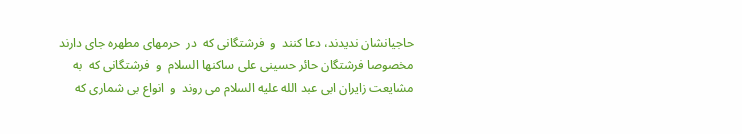حاجيانشان نديدند، دعا كنند  ‌و‌  فرشتگانى كه‌  در‌  حرمهاى مطهره جاى دارند مخصوصا فرشتگان حائر حسينى على ساكنها السلام  ‌و‌  فرشتگانى كه‌  به‌  مشايعت زايران ابى عبد الله عليه السلام مى‌ روند  ‌و‌  انواع بى شمارى كه‌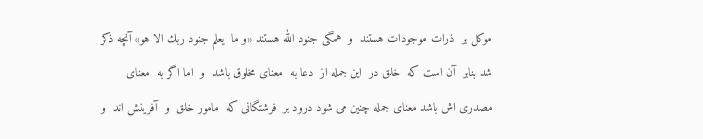موكل بر‌  ذرات موجودات هستند  ‌و‌  همگى جنود الله هستند «و ما‌  يعلم جنود ربك الا هو» آنچه ذكر شد بنابر  ‌آن است كه‌  خلق در‌  اين جمله از‌  دعا به‌  معناى مخلوق باشد  ‌و‌  اما اگر به‌  معناى مصدرى اش باشد معناى جمله چنين مى‌ شود درود بر‌  فرشتگانى كه‌  مامور خلق  ‌و‌  آفرينش اند  ‌و‌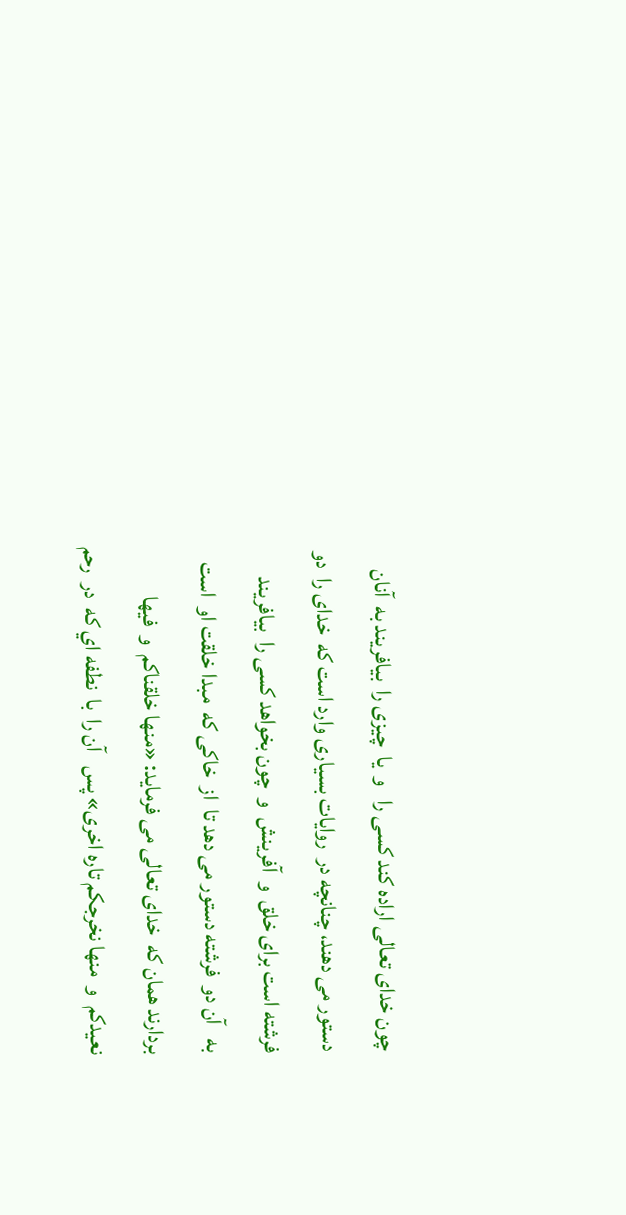چون خداى تعالى اراده كند كسى را‌   ‌و‌  يا‌  چيزى را‌  بيافريند به‌  آنان دستور مى‌ دهند، چنانچه در‌  روايات بسيارى وارد است كه‌  خداى را‌  دو‌  فرشته است براى خلق  ‌و‌  آفرينش  ‌و‌  چون بخواهد كسى را‌  بيافريند به‌   ‌آن دو‌  فرشته دستور مى‌ دهد تا‌  از‌  خاكى كه‌  مبدا خلقت او‌  است بردارند همان كه‌  خداى تعالى مى‌ فرمايد: «منها خلقناكم  ‌و‌  فيها نعيدكم  ‌و‌  منها نخرجكم تاره اخرى» پس‌   ‌آن را‌  با‌  نطفه اي‌ كه‌  در‌  رحم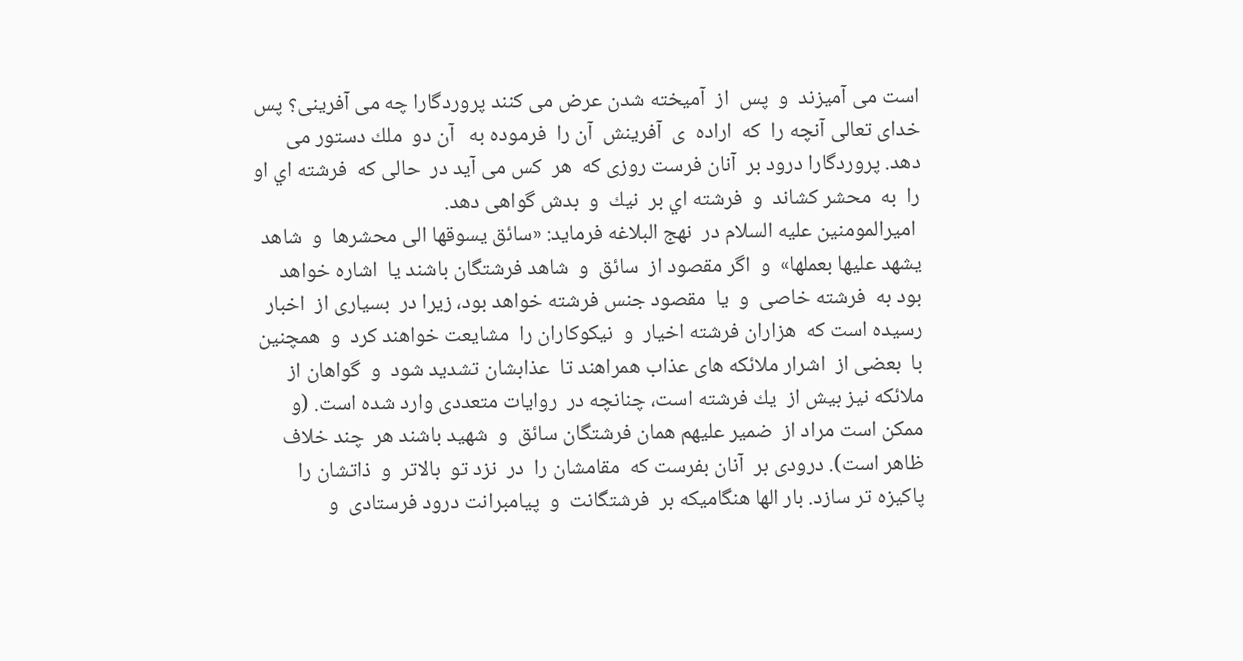است مى‌ آميزند  ‌و‌  پس‌  از‌  آميخته شدن عرض مى‌ كنند پروردگارا چه مى‌ آفرينى؟ پس‌  خداى تعالى آنچه را‌  كه‌  اراده  ‌ى‌  آفرينش  ‌آن را‌  فرموده به‌   ‌آن دو‌  ملك دستور مى‌ دهد. پروردگارا درود بر‌  آنان فرست روزى كه‌  هر‌  كس مى‌ آيد در‌  حالى كه‌  فرشته اي‌ او‌  را‌  به‌  محشر كشاند  ‌و‌  فرشته اي‌ بر‌  نيك  ‌و‌  بدش گواهى دهد.
 اميرالمومنين عليه السلام در‌  نهج البلاغه فرمايد: «سائق يسوقها الى محشرها  ‌و‌  شاهد يشهد عليها بعملها»  و‌  اگر مقصود از‌  سائق  ‌و‌  شاهد فرشتگان باشند يا‌  اشاره خواهد بود به‌  فرشته خاصى  ‌و‌  يا‌  مقصود جنس فرشته خواهد بود، زيرا در‌  بسيارى از‌  اخبار رسيده است كه‌  هزاران فرشته اخيار  ‌و‌  نيكوكاران را‌  مشايعت خواهند كرد  ‌و‌  همچنين با‌  بعضى از‌  اشرار ملائكه هاى عذاب همراهند تا‌  عذابشان تشديد شود  ‌و‌  گواهان از‌  ملائكه نيز بيش از‌  يك فرشته است، چنانچه در‌  روايات متعددى وارد شده است. (و ممكن است مراد از‌  ضمير عليهم همان فرشتگان سائق  ‌و‌  شهيد باشند هر‌  چند خلاف ظاهر است). درودى بر‌  آنان بفرست كه‌  مقامشان را‌  در‌  نزد تو‌  بالاتر  ‌و‌  ذاتشان را‌  پاكيزه تر سازد. بار الها هنگاميكه بر‌  فرشتگانت  ‌و‌  پيامبرانت درود فرستادى  ‌و‌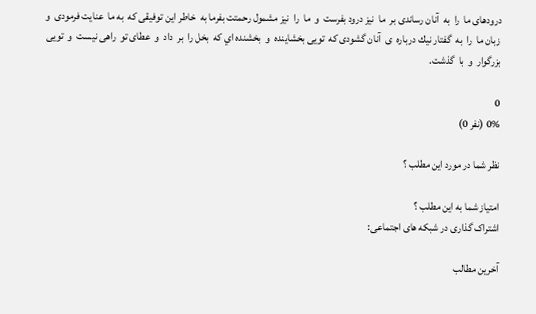درودهاى ما‌  را‌  به‌  آنان رساندى بر‌  ما‌  نيز درود بفرست  ‌و‌  ما‌  را‌  نيز مشمول رحمتت بفرما به‌  خاطر اين توفيقى كه‌  به‌ ما‌  عنايت فرمودى  ‌و‌  زبان ما‌  را‌  به‌  گفتار نيك درباره  ‌ى‌  آنان گشودى كه‌  تويى بخشاينده  ‌و‌  بخشنده اي‌ كه‌  بخل را‌  بر‌  داد  ‌و‌  عطاى تو‌  راهى نيست  ‌و‌  تويى بزرگوار  ‌و‌  با‌  گذشت.

0
0% (نفر 0)

نظر شما در مورد این مطلب ؟

امتیاز شما به این مطلب ؟
اشتراک گذاری در شبکه های اجتماعی:

آخرین مطالب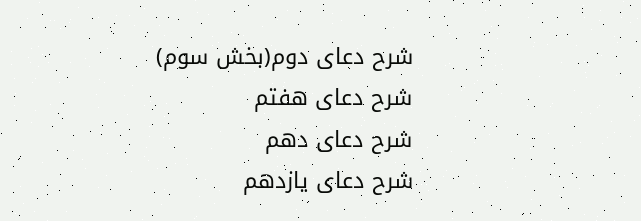شرح دعای دوم(بخش سوم)
شرح دعای هفتم
شرح دعای دهم
شرح دعای یازدهم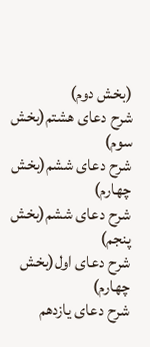(بخش دوم)
شرح دعای هشتم(بخش سوم)
شرح دعای ششم(بخش چهارم)
شرح دعای ششم(بخش پنجم)
شرح دعای اول(بخش چهارم)
شرح دعای یازدهم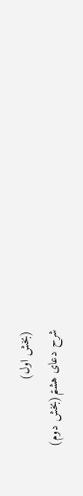(بخش اول)
شرح دعای هشتم(بخش دوم)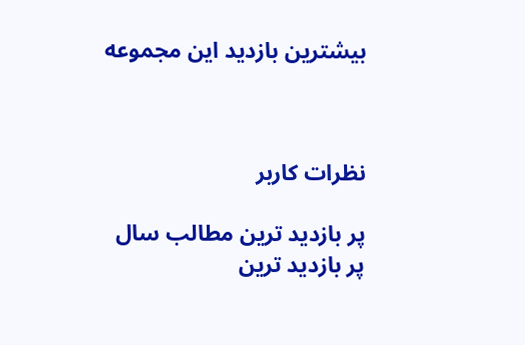بیشترین بازدید این مجموعه



نظرات کاربر

پر بازدید ترین مطالب سال
پر بازدید ترین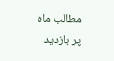مطالب ماه
پر بازدید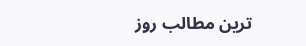ترین مطالب روز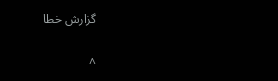گزارش خطا

^